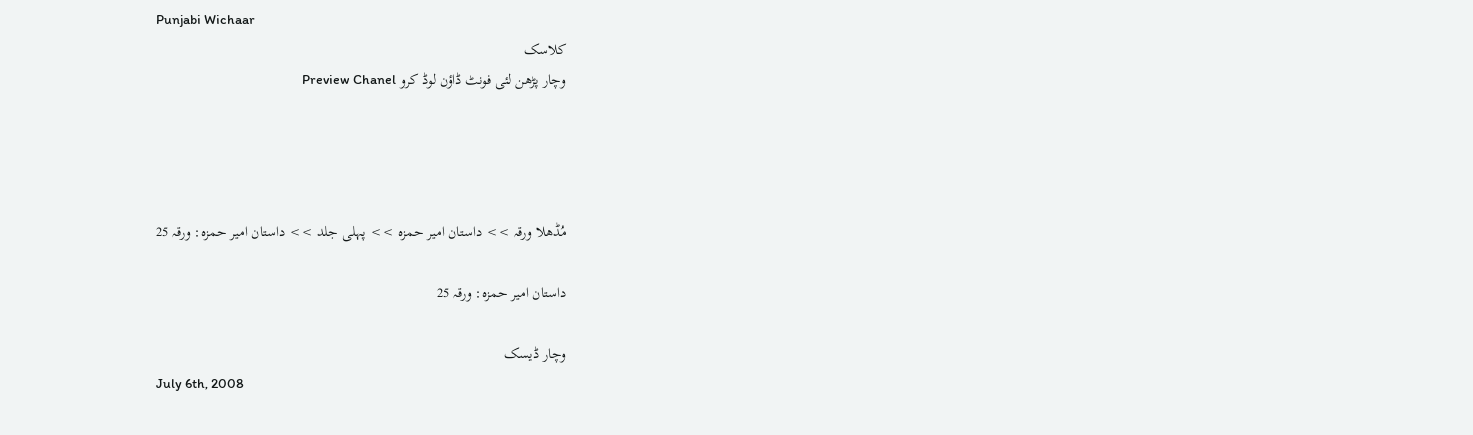Punjabi Wichaar
کلاسک
وچار پڑھن لئی فونٹ ڈاؤن لوڈ کرو Preview Chanel




مُڈھلا ورقہ >> داستان امیر حمزہ >> پہلی جلد >> داستان امیر حمزہ: ورقہ 25

داستان امیر حمزہ: ورقہ 25

وچار ڈیسک
July 6th, 2008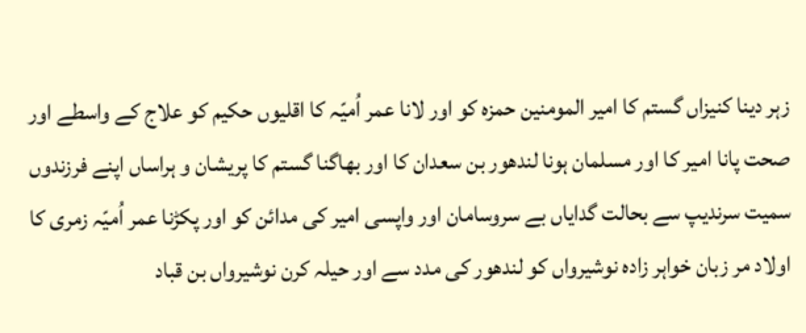زہر دینا کنیزاں گستم کا امیر المومنین حمزہ کو اور لانا عمر اُمیّہ کا اقلیوں حکیم کو علاج کے واسطے اور صحت پانا امیر کا اور مسلمان ہونا لندھور بن سعدان کا اور بھاگنا گستم کا پریشان و ہراساں اپنے فرزندوں سمیت سرندیپ سے بحالت گدایاں بے سروسامان اور واپسی امیر کی مدائن کو اور پکڑنا عمر اُمیّہ زمری کا اولاد مر زبان خواہر زادہ نوشیرواں کو لندھور کی مدد سے اور حیلہ کرن نوشیرواں بن قباد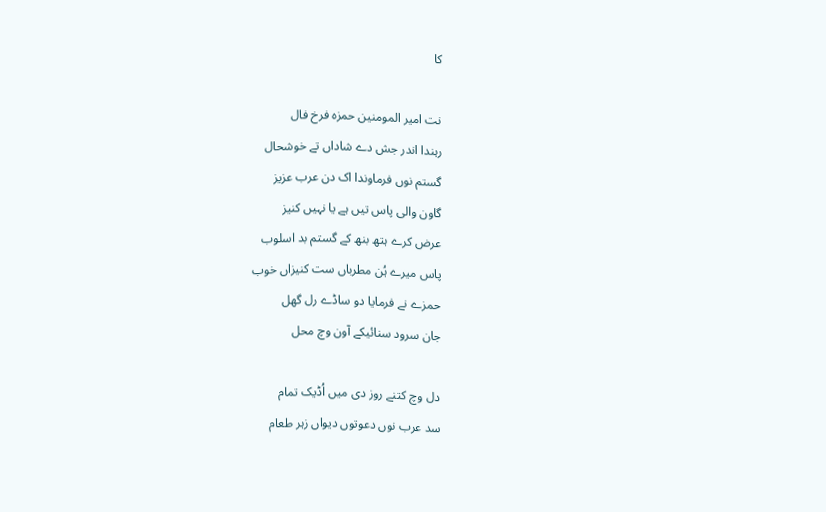کا

نت امیر المومنین حمزہ فرخ فال
رہندا اندر جش دے شاداں تے خوشحال
گستم نوں فرماوندا اک دن عرب عزیز
گاون والی پاس تیں ہے یا نہیں کنیز
عرض کرے ہتھ بنھ کے گستم بد اسلوب
پاس میرے ہُن مطرباں ست کنیزاں خوب
حمزے نے فرمایا دو ساڈے رل گھل
جان سرود سنائیکے آون وچ محل

دل وچ کتنے روز دی میں اُڈیک تمام
سد عرب نوں دعوتوں دیواں زہر طعام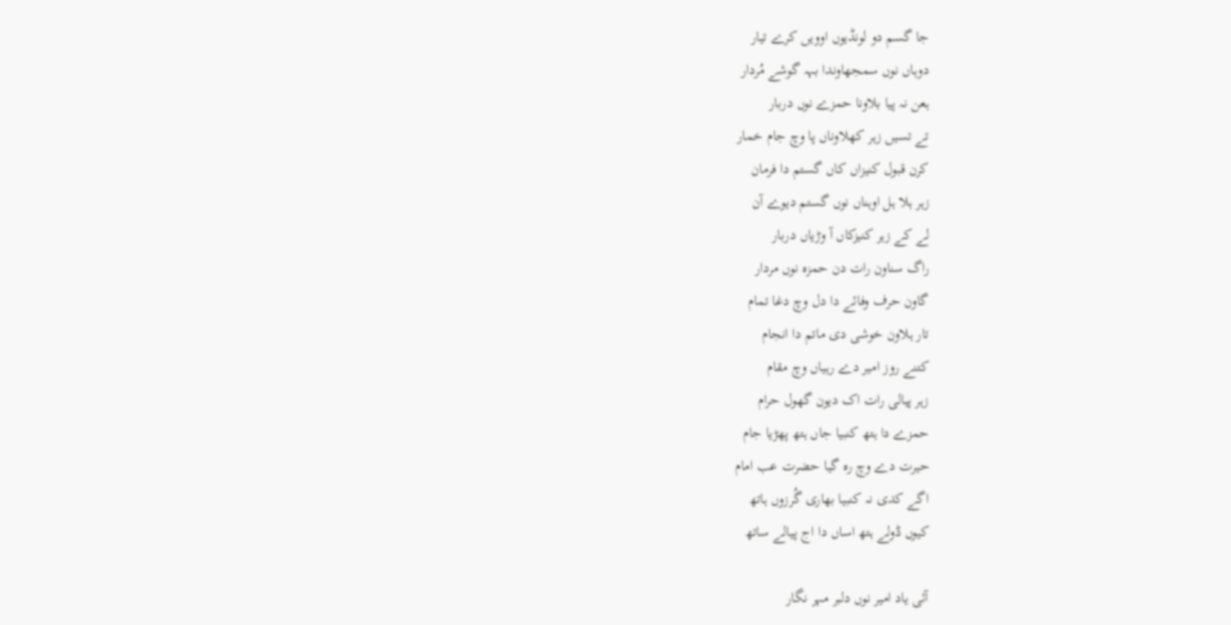جا گسم دو لونڈیوں اوویں کرے تیار
دوہاں نوں سمجھاوندا بہہ گوشے مُردار
ہعن نہ پیا بلاونا حمزے نوں دربار
تے تسیں زہر کھلاوناں پا وچ جام خمار
کرن قبول کنیزاں کاں گستم دا فرمان
زہر ہلا ہل اوہناں نوں گستم دیوے آن
لے کے زہر کنیزکاں آ وڑیاں دربار
راگ سناون رات دن حمزہ نوں مردار
گاون حرف وفائے دا دل وچ دغا تمام
تار ہلاون خوشی دی ماتم دا انجام
کتنے روز امیر دے رہیاں وچ مقام
زہر پیالی رات اک دیون گھول حرام
حمزے دا ہتھ کنبیا جاں ہتھ پھڑیا جام
حیرت دے وچ رہ گیا حضرت عب امام
اگے کدی نہ کنبیا بھاری گُرزوں ہاتھ
کیوں ڈولے ہتھ اساں دا اج پیالے ساتھ

آئی یاد امیر نوں دلبر مہر نگار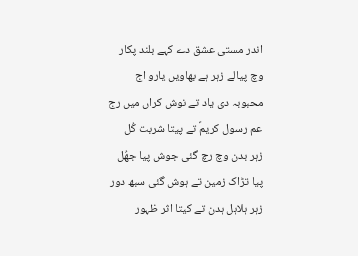اندر مستی عشق دے کہے بلند پکار
وچ پیالے زہر ہے بھاویں یارو اج
محبوبہ دی یاد تے نوش کراں میں رج
عم رسول کریمؐ تے پیتا شربت کُل
زہر بدن وچ رچ گئی جوش پیا جھُل
پیا تڑاک زمین تے ہوش گئی سبھ دور
زہر ہلاہل ہدن تے کیتا اثر ظہور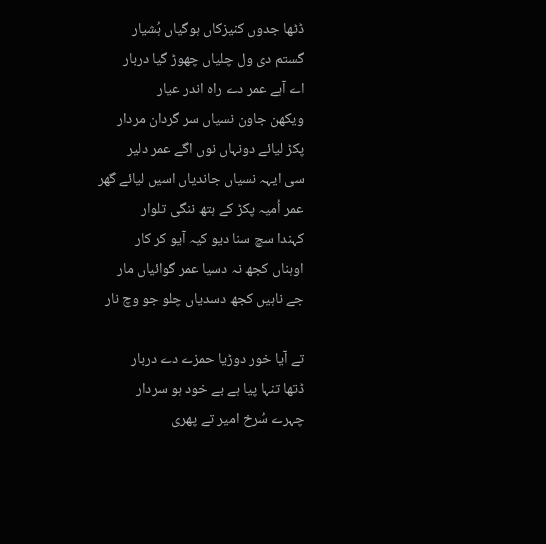ڈٹھا جدوں کنیزکاں ہوگیاں ہُشیار
گستم دی ول چلیاں چھوڑ گیا دربار
اے آہے عمر دے راہ اندر عیار
ویکھن جاون نسیاں سر گردان مردار
پکڑ لیائے دونہاں نوں اگے عمر دلیر
سی ایہہ نسیاں جاندیاں اسیں لیائے گھر
عمر اُمیہ پکڑ کے ہتھ ننگی تلوار
کہندا سچ سنا دیو کیہ آیو کر کار
اوہناں کجھ نہ دسیا عمر گوائیاں مار
جے ناہیں کجھ دسدیاں چلو جو وچ نار

تے آیا خور دوڑیا حمزے دے دربار
ڈتھا تنہا پیا ہے بے خود ہو سردار
چہرے سُرخ امیر تے پھری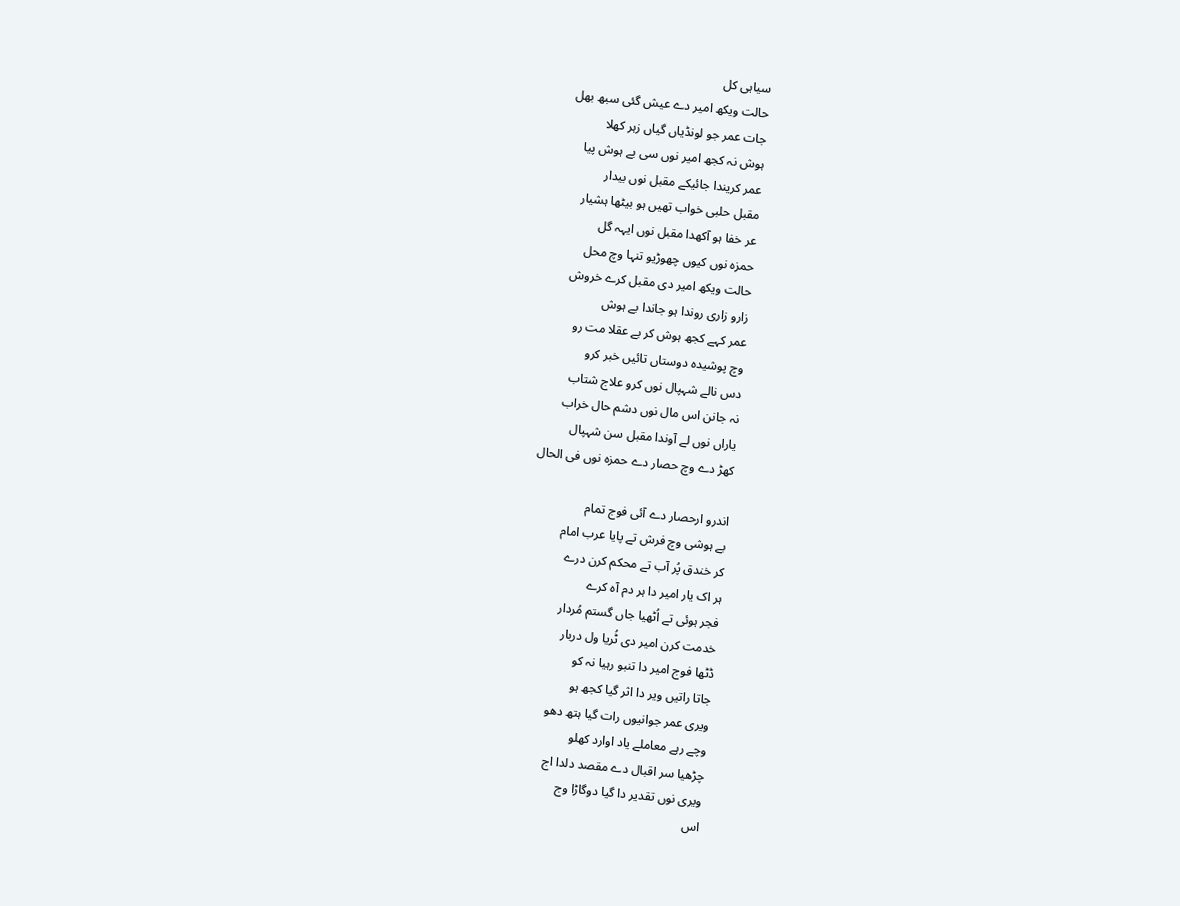سیاہی کل
حالت ویکھ امیر دے عیش گئی سبھ بھل
جات عمر جو لونڈیاں گیاں زہر کھلا
ہوش نہ کجھ امیر نوں سی بے ہوش پیا
عمر کریندا جائیکے مقبل نوں بیدار
مقبل حلبی خواب تھیں ہو بیٹھا ہشیار
عر خفا ہو آکھدا مقبل نوں ایہہ گل
حمزہ نوں کیوں چھوڑیو تنہا وچ محل
حالت ویکھ امیر دی مقبل کرے خروش
زارو زاری روندا ہو جاندا بے ہوش
عمر کہے کجھ ہوش کر بے عقلا مت رو
وچ پوشیدہ دوستاں تائیں خبر کرو
دس نالے شہپال نوں کرو علاج شتاب
نہ جانن اس مال نوں دشم حال خراب
یاراں نوں لے آوندا مقبل سن شہپال
کھڑ دے وچ حصار دے حمزہ نوں فی الحال

اندرو ارحصار دے آئی فوج تمام
بے ہوشی وچ فرش تے پایا عرب امام
کر خندق پُر آب تے محکم کرن درے
ہر اک یار امیر دا ہر دم آہ کرے
فجر ہوئی تے اُٹھیا جاں گستم مُردار
خدمت کرن امیر دی ٹُریا ول دربار
ڈٹھا فوج امیر دا تنبو رہیا نہ کو
جاتا راتیں ویر دا اثر گیا کجھ ہو
ویری عمر جوانیوں رات گیا ہتھ دھو
وچے رہے معاملے یاد اوارد کھلو
چڑھیا سر اقبال دے مقصد دلدا اج
ویری نوں تقدیر دا گیا دوگاڑا وج
اس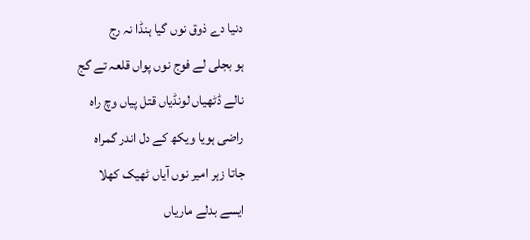دنیا دے ذوق نوں گیا ہنڈا نہ رج
ہو بجلی لے فوج نوں پواں قلعہ تے گج
نالے ڈٹھیاں لونڈیاں قتل پیاں وچ راہ
راضی ہویا ویکھ کے دل اندر گمراہ
جاتا زہر امیر نوں آیاں ٹھیک کھلا
ایسے بدلے ماریاں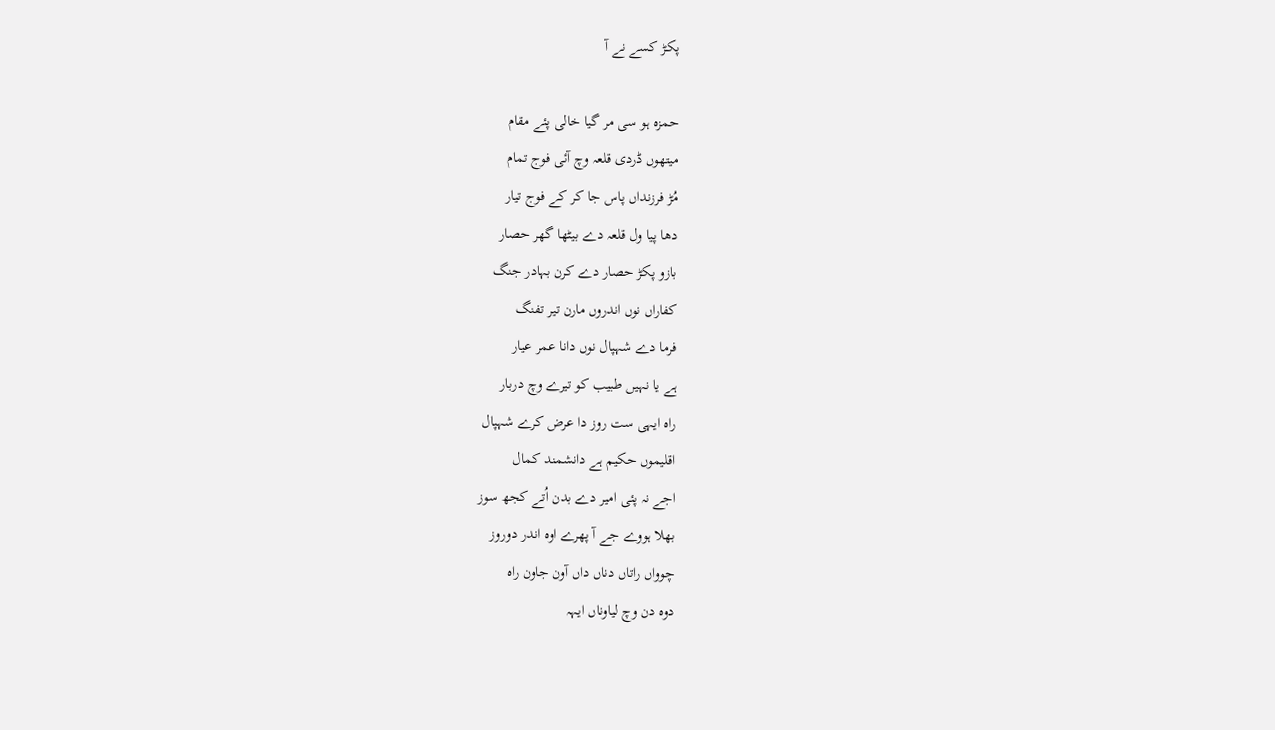پکڑ کسے نے آ

حمزہ ہو سی مر گیا خالی پئے مقام
میتھوں ڈردی قلعہ وچ آئی فوج تمام
مُڑ فرزنداں پاس جا کر کے فوج تیار
دھا پیا ول قلعہ دے بیٹھا گھر حصار
بازو پکڑ حصار دے کرن بہادر جنگ
کفاراں نوں اندروں مارن تیر تفنگ
فرما دے شہپال نوں دانا عمر عیار
ہے یا نہیں طبیب کو تیرے وچ دربار
راہ ایہی ست روز دا عرض کرے شہپال
اقلیموں حکیم ہے دانشمند کمال
اجے نہ پئی امیر دے بدن اُتے کجھ سوز
بھلا ہووے جے آ پھرے اوہ اندر دوروز
چوواں راتاں دناں داں آون جاون راہ
دوہ دن وچ لیاوناں ایہہ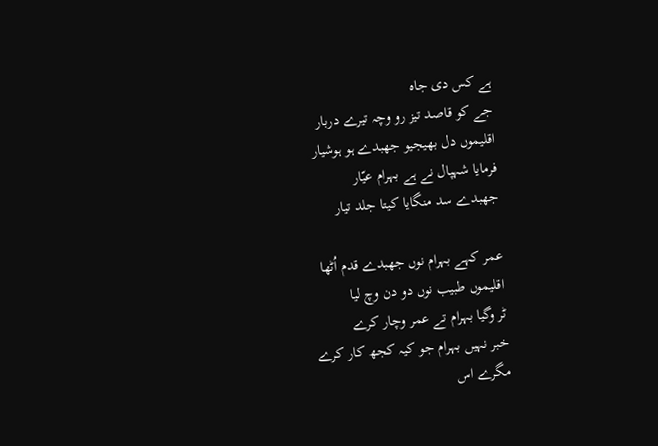ہے کس دی جاہ
جے کو قاصد تیز رو وچہ تیرے دربار
اقلیموں دل بھیجیو جھبدے ہو ہوشیار
فرمایا شہپال نے ہے بہرام عیّار
جھبدے سد منگایا کیتا جلد تیار

عمر کہے بہرام نوں جھبدے قدم اُٹھا
اقلیموں طبیب نوں دو دن وچ لیا
ٹر وگیا بہرام تے عمر وچار کرے
خبر نہیں بہرام جو کیہ کجھ کار کرے
مگرے اس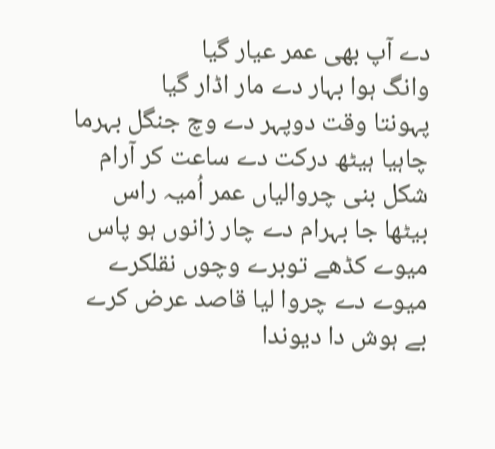دے آپ بھی عمر عیار گیا
وانگ ہوا بہار دے مار اڈار گیا
پہونتا وقت دوپہر دے وچ جنگل بہرما
چاہیا ہیٹھ درکت دے ساعت کر آرام
شکل بنی چروالیاں عمر اُمیہ راس
بیٹھا جا بہرام دے چار زانوں ہو پاس
میوے کڈھے توبرے وچوں نقلکرے
میوے دے چروا لیا قاصد عرض کرے
بے ہوش دا دیوندا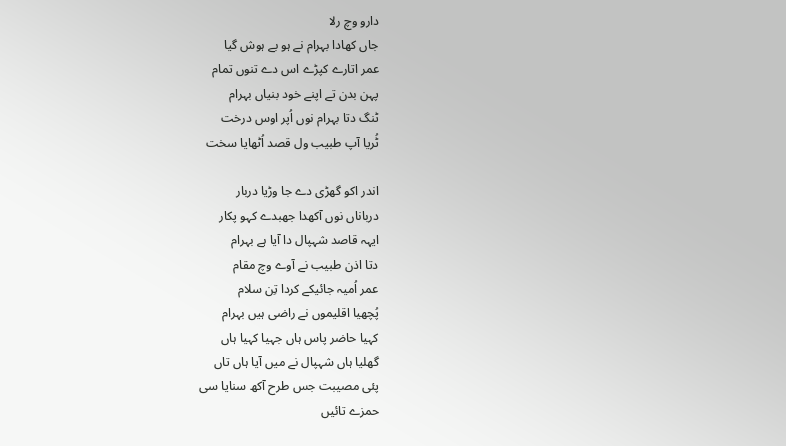دارو وچ رلا
جاں کھادا بہرام نے ہو بے ہوش گیا
عمر اتارے کپڑے اس دے تنوں تمام
پہن بدن تے اپنے خود بنیاں بہرام
ٹنگ دتا بہرام نوں اُپر اوس درخت
ٹُریا آپ طبیب ول قصد اُٹھایا سخت

اندر اکو گھڑی دے جا وڑیا دربار
درباناں نوں آکھدا جھبدے کہو پکار
ایہہ قاصد شہپال دا آیا ہے بہرام
دتا اذن طبیب نے آوے وچ مقام
عمر اُمیہ جائیکے کردا تِن سلام
پُچھیا اقلیموں نے راضی ہیں بہرام
کہیا حاضر پاس ہاں جہیا کہیا ہاں
گھلیا ہاں شہپال نے میں آیا ہاں تاں
پئی مصیبت جس طرح آکھ سنایا سی
حمزے تائیں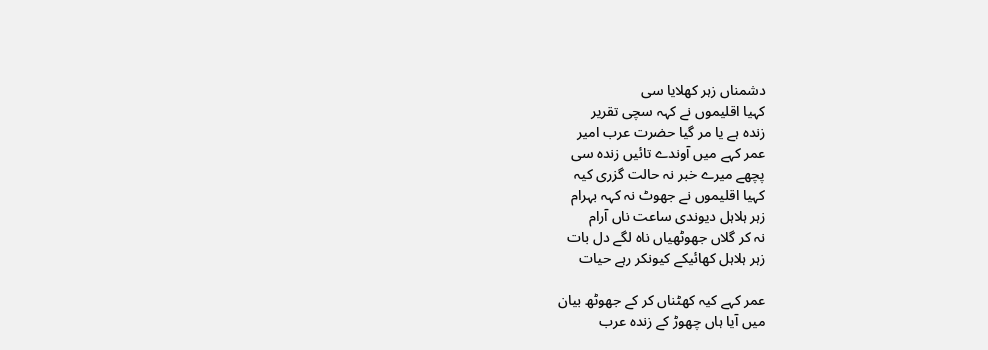دشمناں زہر کھلایا سی
کہیا اقلیموں نے کہہ سچی تقریر
زندہ ہے یا مر گیا حضرت عرب امیر
عمر کہے میں آوندے تائیں زندہ سی
پچھے میرے خبر نہ حالت گزری کیہ
کہیا اقلیموں نے جھوٹ نہ کہہ بہرام
زہر ہلاہل دیوندی ساعت ناں آرام
نہ کر گلاں جھوٹھیاں ناہ لگے دل بات
زہر ہلاہل کھائیکے کیونکر رہے حیات

عمر کہے کیہ کھٹناں کر کے جھوٹھ بیان
میں آیا ہاں چھوڑ کے زندہ عرب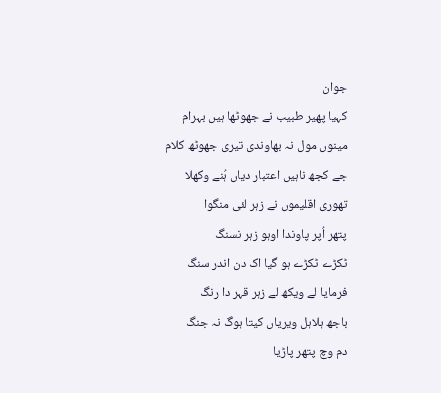جوان
کہیا پھیر طبیب نے جھوٹھا ہیں بہرام
مینوں مول نہ بھاوندی تیری جھوٹھ کلام
جے کجھ ناہیں اعتبار دیاں ہُنے وکھلا
تھوری اقلیموں نے زہر لئی منگوا
پتھر اُپر پاوندا اوہو زہر نسنگ
ٹکڑے ٹکڑے ہو گیا اک دن اندر سنگ
فرمایا لے ویکھ لے زہر قہر دا رنگ
باجھ ہلاہل ویریاں کیتا ہوگ نہ جنگ
دم وچ پتھر پاڑیا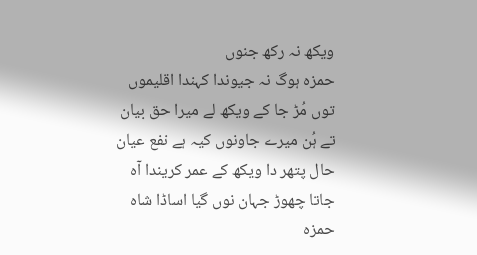ویکھ نہ رکھ جنوں
حمزہ ہوگ نہ جیوندا کہندا اقلیموں
توں مُڑ جا کے ویکھ لے میرا حق بیان
تے ہُن میرے جاونوں کیہ ہے نفع عیان
حال پتھر دا ویکھ کے عمر کریندا آہ
جاتا چھوڑ جہان نوں گیا اساڈا شاہ
حمزہ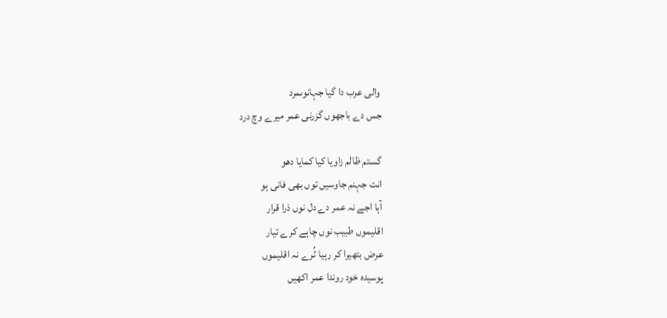والی عرب دا گیا جہانوںمرد
جس دے باجھوں گزرنی عمر میرے وچ درد

گستم ظالم زاویا کیا کمایا دھو
انت جہنم جاوسیں توں بھی فانی ہو
آہا اجے نہ عمر دے دل نوں ذرا قرار
اقلیموں طبیب نوں چاہے کرے تیار
عرض بتھیرا کر رہیا ٹُرے نہ اقلیموں
پوسیدہ خود روندا عمر اکھیں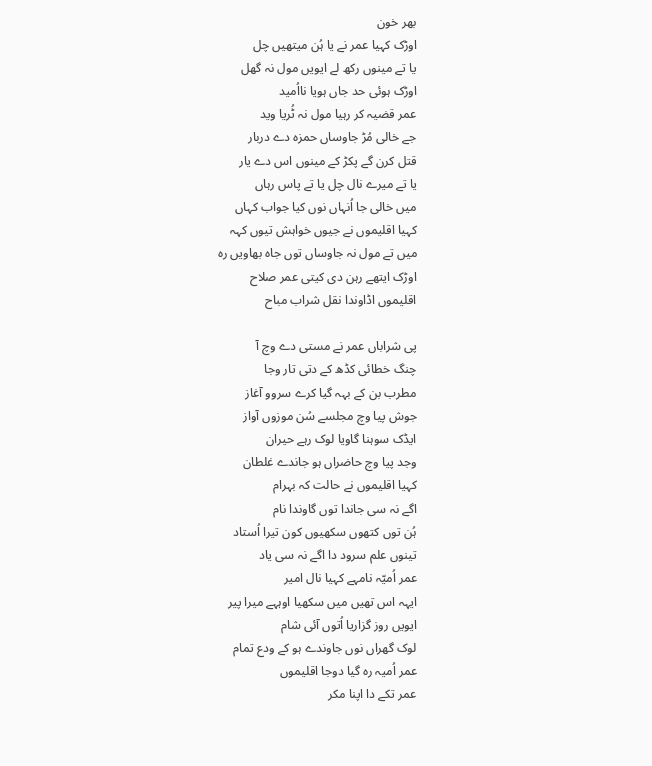بھر خون
اوڑک کہیا عمر نے یا ہُن میتھیں چل
یا تے مینوں رکھ لے ایویں مول نہ گھل
اوڑک ہوئی حد جاں ہویا نااُمید
عمر قضیہ کر رہیا مول نہ ٹُریا وید
جے خالی مُڑ جاوساں حمزہ دے دربار
قتل کرن گے پکڑ کے مینوں اس دے یار
یا تے میرے نال چل یا تے پاس رہاں
میں خالی جا اُنہاں نوں کیا جواب کہاں
کہیا اقلیموں نے جیوں خواہش تیوں کہہ
میں تے مول نہ جاوساں توں جاہ بھاویں رہ
اوڑک ایتھے رہن دی کیتی عمر صلاح
اقلیموں اڈاوندا نقل شراب مباح

پی شراباں عمر نے مستی دے وچ آ
چنگ خطائی کڈھ کے دتی تار وجا
مطرب بن کے بہہ گیا کرے سروو آغاز
جوش پیا وچ مجلسے سُن موزوں آواز
ایڈک سوہنا گاویا لوک رہے حیران
وجد پیا وچ حاضراں ہو جاندے غلطان
کہیا اقلیموں نے حالت کہ بہرام
اگے نہ سی جاندا توں گاوندا نام
ہُن توں کتھوں سکھیوں کون تیرا اُستاد
تینوں علم سرود دا اگے نہ سی یاد
عمر اُمیّہ نامہے کہیا نال امیر
ایہہ اس تھیں میں سکھیا اوہہے میرا پیر
ایویں روز گزاریا اُتوں آئی شام
لوک گھراں نوں جاوندے ہو کے ودع تمام
عمر اُمیہ رہ گیا دوجا اقلیموں
عمر تکے دا اپنا مکر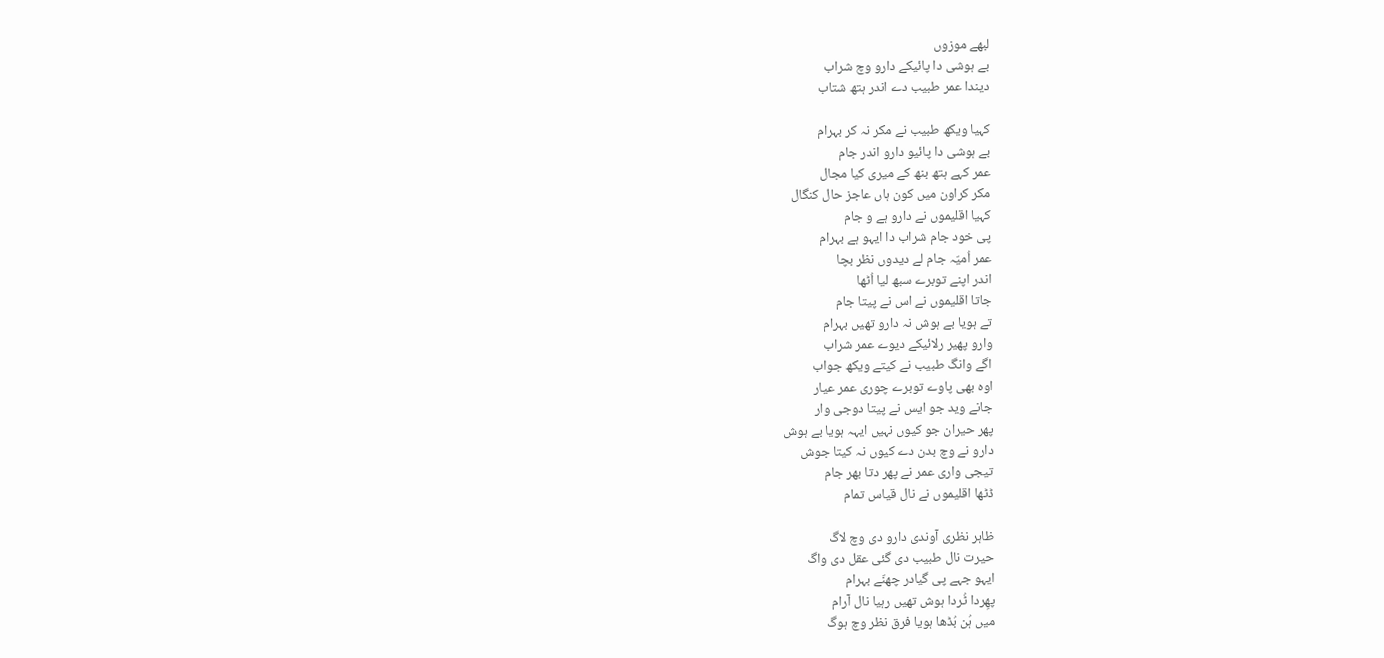لبھے موزوں
بے ہوشی دا پائیکے دارو وچ شراب
دیندا عمر طبیب دے اندر ہتھ شتاب

کہیا ویکھ طبیب نے مکر نہ کر بہرام
بے ہوشی دا پائیو دارو اندر جام
عمر کہے ہتھ بنھ کے میری کیا مجال
مکر کراون میں کون ہاں عاجز حال کنگال
کہیا اقلیموں نے دارو ہے و جام
پی خود جام شراب دا ایہو ہے بہرام
عمر اُمیّہ جام لے دیدوں نظر بچا
اندر اپنے توبرے سبھ لیا اُٹھا
جاتا اقلیموں نے اس نے پیتا جام
تے ہویا بے ہوش نہ دارو تھیں بہرام
وارو پھیر رلائیکے دیوے عمر شراب
اگے وانگ طبیب نے کیتے ویکھ جواب
اوہ بھی پاوے توبرے چوری عمر عیار
جانے وید جو ایس نے پیتا دوجی وار
پھر حیران جو کیوں نہیں ایہہ ہویا بے ہوش
دارو نے وچ بدن دے کیوں نہ کیتا جوش
تیجی واری عمر نے پھر دتا بھر جام
ڈٹھا اقلیموں نے نال قیاس تمام

ظاہر نظری آوندی دارو دی وچ لاگ
حیرت نال طبیب دی گئی عقل دی واگ
ایہو جہے پی گیادر چھنّے بہرام
پھِردا ٹُردا ہوش تھیں رہیا نال آرام
میں ہُن بُڈھا ہویا فرق نظر وچ ہوگ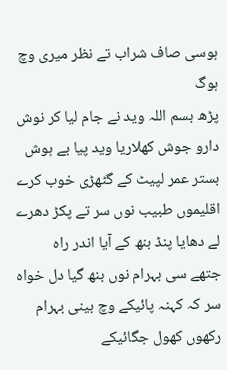ہوسی صاف شراب تے نظر میری وچ ہوگ
پڑھ بسم اللہ وید نے جام لیا کر نوش
دارو جوش کھلاریا وید پیا بے ہوش
بستر عمر لپیٹ کے گٹھڑی خوب کرے
اقلیموں طبیب نوں سر تے پکڑ دھرے
لے دھایا پنڈ بنھ کے آیا اندر راہ
جتھے سی بہرام نوں بنھ گیا دل خواہ
سر کہ کہنہ پائیکے وچ بینی بہرام
رکھوں کھول جگائیکے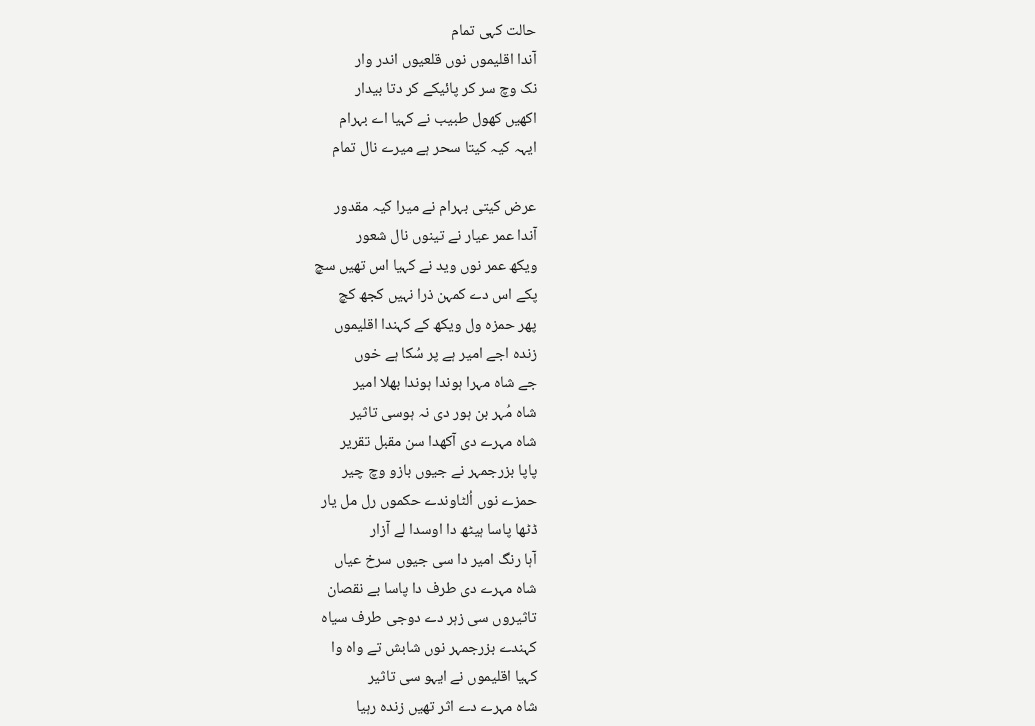حالت کہی تمام
آندا اقلیموں نوں قلعیوں اندر وار
نک وچ سر کر پائیکے کر دتا بیدار
اکھیں کھول طبیب نے کہیا اے بہرام
ایہہ کیہ کیتا سحر ہے میرے نال تمام

عرض کیتی بہرام نے میرا کیہ مقدور
آندا عمر عیار نے تینوں نال شعور
ویکھ عمر نوں وید نے کہیا اس تھیں سچ
پکے اس دے کمہن ذرا نہیں کجھ کچ
پھر حمزہ ول ویکھ کے کہندا اقلیموں
زندہ اجے امیر ہے پر سُکا ہے خوں
جے شاہ مہرا ہوندا ہوندا بھلا امیر
شاہ مُہر بن ہور دی نہ ہوسی تاثیر
شاہ مہرے دی آکھدا سن مقبل تقریر
پاپا بزرجمہر نے جیوں بازو وچ چیر
حمزے نوں اُلٹاوندے حکموں رل مل یار
ڈٹھا پاسا ہیٹھ دا اوسدا لے آزار
آہا رنگ امیر دا سی جیوں سرخ عیاں
شاہ مہرے دی طرف دا پاسا بے نقصان
تاثیروں سی زہر دے دوجی طرف سیاہ
کہندے بزرجمہر نوں شابش تے واہ وا
کہیا اقلیموں نے ایہو سی تاثیر
شاہ مہرے دے اثر تھیں زندہ رہیا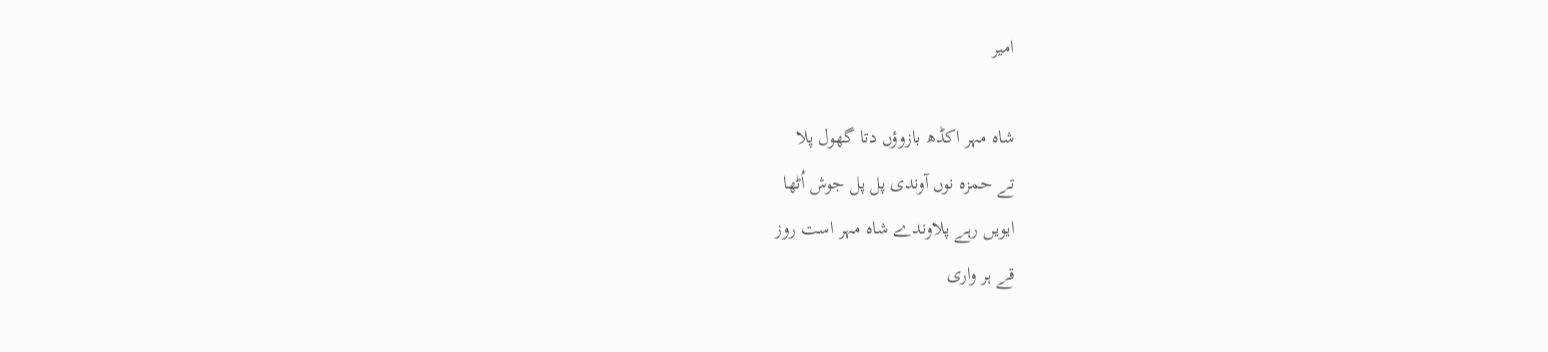امیر

شاہ مہر اکڈھ بازوؤں دتا گھول پلا
تے حمزہ نوں آوندی پل پل جوش اُٹھا
ایویں رہے پلاوندے شاہ مہر است روز
قے ہر واری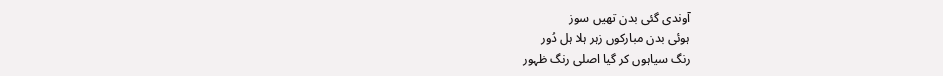آوندی گئی بدن تھیں سوز
ہوئی بدن مبارکوں زہر ہلا ہل دُور
رنگ سیاہوں کر گیا اصلی رنگ ظہور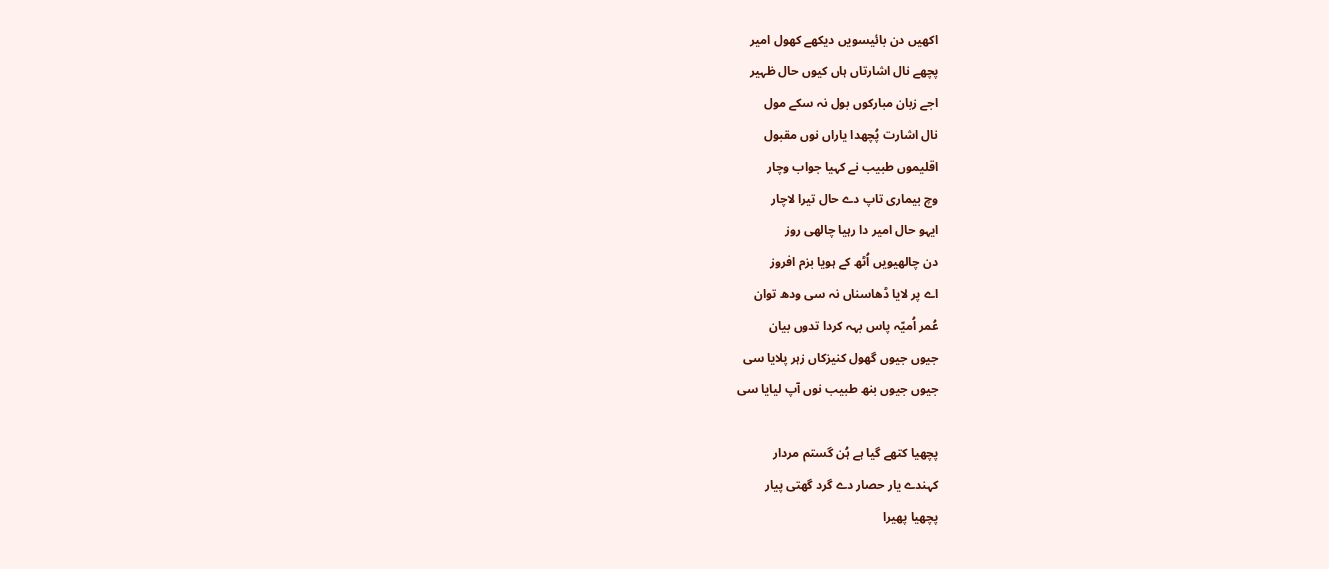اکھیں دن بائیسویں دیکھے کھول امیر
پچھے نال اشارتاں ہاں کیوں حال ظہیر
اجے زبان مبارکوں بول نہ سکے مول
نال اشارت پُچھدا یاراں نوں مقبول
اقلیموں طبیب نے کہیا جواب وچار
وچ بیماری تاپ دے حال تیرا لاچار
ایہو حال امیر دا رہیا چالھی روز
دن چالھیویں اُٹھ کے ہویا بزم افروز
اے پر لایا ڈھاسناں نہ سی ودھ توان
عُمر اُمیّہ پاس بہہ کردا تدوں بیان
جیوں جیوں گھول کنیزکاں زہر پلایا سی
جیوں جیوں بنھ طبیب نوں آپ لیایا سی

پچھیا کتھے گیا ہے ہُن گستم مردار
کہندے یار حصار دے گرد گھتی پیار
پچھیا پھیرا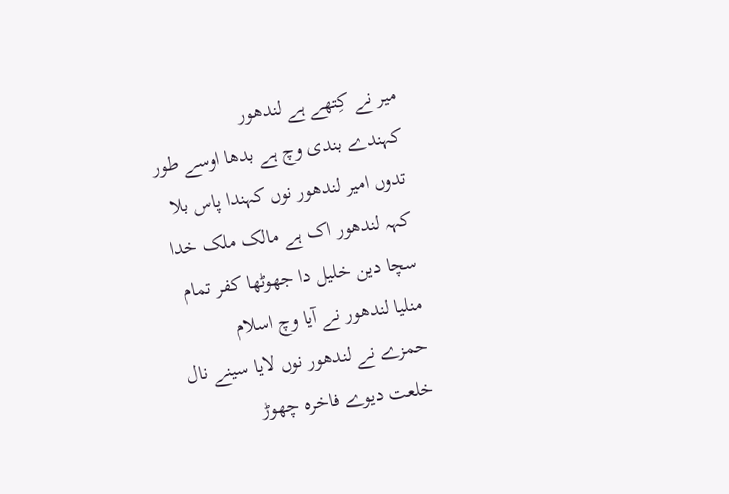میر نے کِتھے ہے لندھور
کہندے بندی وچ ہے بدھا اوسے طور
تدوں امیر لندھور نوں کہندا پاس بلا
کہہ لندھور اک ہے مالک ملک خدا
سچا دین خلیل دا جھوٹھا کفر تمام
منلیا لندھور نے آیا وچ اسلام
حمزے نے لندھور نوں لایا سینے نال
خلعت دیوے فاخرہ چھوڑ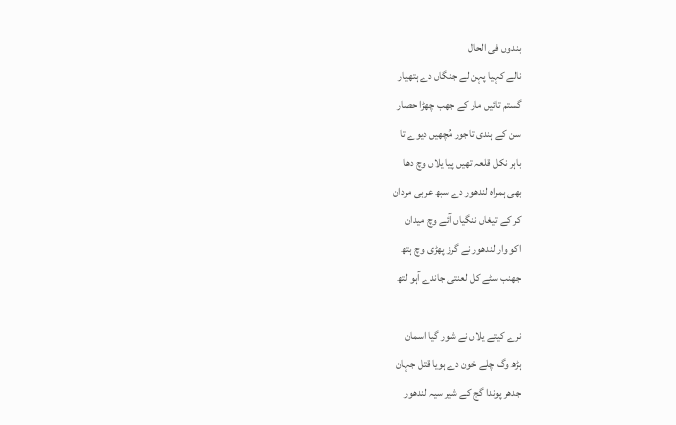بندوں فی الحال
نالے کہیا پہن لے جنگاں دے ہتھیار
گستم تائیں مار کے جھب چھڑا حصار
سن کے ہندی تاجور مُچھیں دیوے تا
باہر نکل قلعہ تھیں پیا یلاں وچ دھا
بھی ہمراہ لندھور دے سبھ عربی مردان
کر کے تیغاں ننگیاں آئے وچ میدان
اکو وار لندھور نے گرز پھڑی وچ ہتھ
جھنب سٹے کل لعنتی جاندے آہو لتھ

نرے کیتے یلاں نے شور گیا اسمان
ہڑھ وگ چلے خون دے ہویا قتل جہان
جدھر پوندا گج کے شیر سیہ لندھور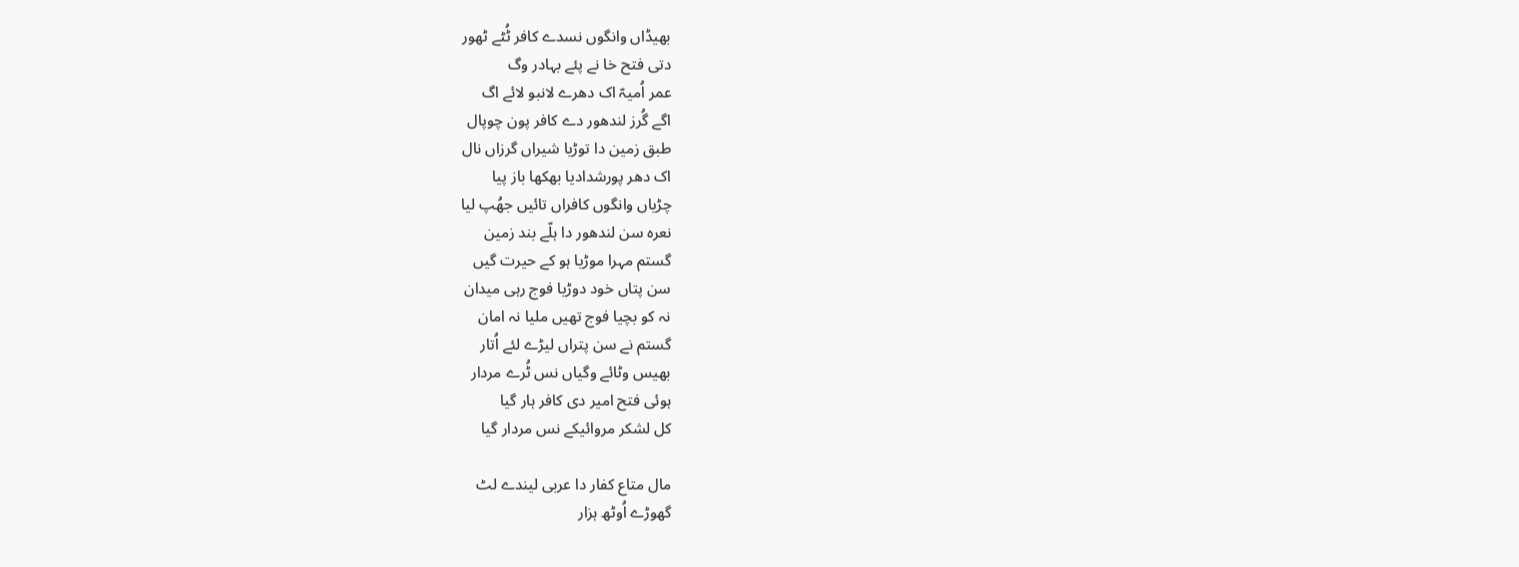بھیڈاں وانگوں نسدے کافر ٹُٹے ٹھور
دتی فتح خا نے پئے بہادر وگ
عمر اُمیہّ اک دھرے لانبو لائے اگ
اگے گُرز لندھور دے کافر پون چوپال
طبق زمین دا توڑیا شیراں گرزاں نال
اک دھر پورشدادیا بھکھا باز پیا
چڑیاں وانگوں کافراں تائیں جھُپ لیا
نعرہ سن لندھور دا ہلّے بند زمین
گستم مہرا موڑیا ہو کے حیرت گیں
سن پتاں خود دوڑیا فوج رہی میدان
نہ کو بچیا فوج تھیں ملیا نہ امان
گستم نے سن پتراں لیڑے لئے اُتار
بھیس وٹائے وگیاں نس ٹُرے مردار
ہوئی فتح امیر دی کافر ہار گیا
کل لشکر مروائیکے نس مردار گیا

مال متاع کفار دا عربی لیندے لٹ
گھوڑے اُوٹھ ہزار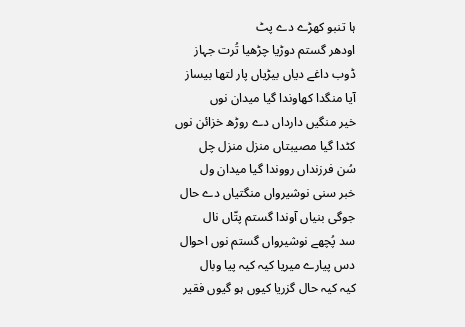ہا تنبو کھڑے دے پٹ
اودھر گستم دوڑیا چڑھیا تُرت جہاز
ڈوب داغے دیاں بیڑیاں پار لتھا بیساز
آیا منگدا کھاوندا گیا میدان نوں
خیر منگیں دارداں دے روڑھ خزائن نوں
کٹدا گیا مصیبتاں منزل منزل چل
سُن فرزنداں رووندا گیا میدان ول
خبر سنی نوشیرواں منگتیاں دے حال
جوگی بنیاں آوندا گستم پتّاں نال
سد پُچھے نوشیرواں گستم نوں احوال
دس پیارے میریا کیہ کیہ پیا وبال
کیہ کیہ حال گزریا کیوں ہو گیوں فقیر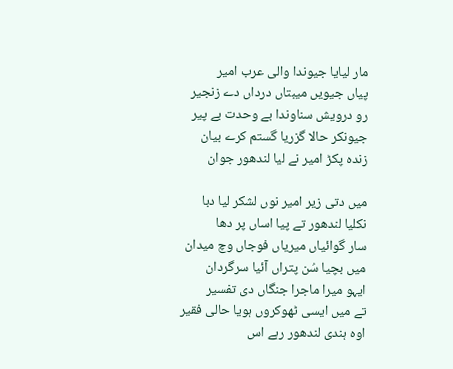مار لیایا جیوندا والی عرب امیر
پیاں جیویں میبتاں درداں دے زنجیر
رو درویش سناوندا بے وحدت بے پیر
جیونکر حالا گزریا گستم کرے بیان
زندہ پکڑ امیر نے لیا لندھور جوان

میں دتی زیر امیر نوں لشکر لیا دبا
نکلیا لندھور تے پیا اساں پر دھا
سار گوائیاں میریاں فوجاں وچ میدان
میں بچیا سُن پتراں آئیا سرگردان
ایہو میرا ماجرا جنگاں دی تفسیر
تے میں ایسی ٹھوکروں ہویا حالی فقیر
اوہ ہندی لندھور رہے اس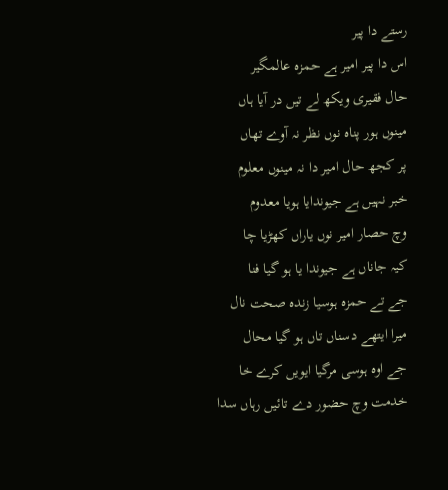رستے دا پیر
اس دا پیر امیر ہے حمزہ عالمگیر
حال فقیری ویکھ لے تیں در آیا ہاں
مینوں ہور پناہ نوں نظر نہ آوے تھاں
پر کجھ حال امیر دا نہ مینوں معلوم
خبر نہیں ہے جیوندایا ہویا معدوم
وچ حصار امیر نوں یاراں کھڑیا چا
کیہ جاناں ہے جیوندا یا ہو گیا فنا
جے تے حمزہ ہوسیا زندہ صحت نال
میرا ایتھے دسناں تاں ہو گیا محال
جے اوہ ہوسی مرگیا ایویں کرے خا
خدمت وچ حضور دے تائیں رہاں سدا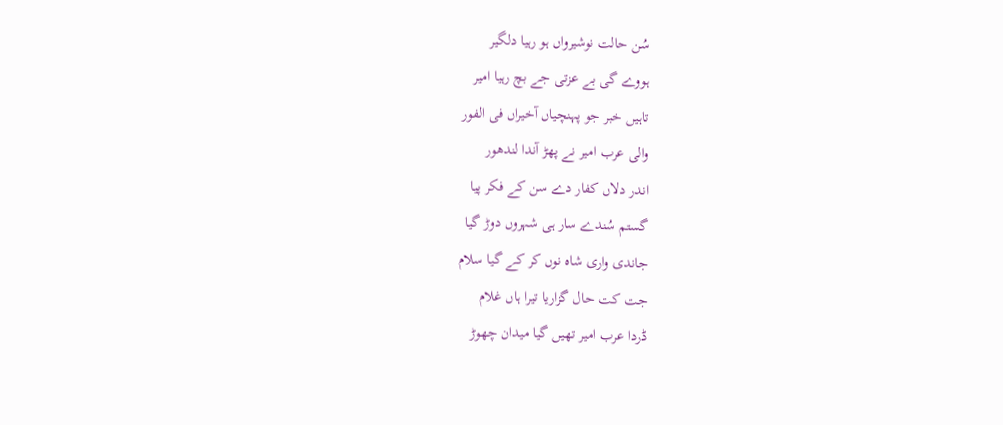سُن حالت نوشیرواں ہو رہیا دلگیر
ہووے گی بے عزتی جے بچ رہیا امیر
تاہیں خبر جو پہنچیاں آخیراں فی الفور
والی عرب امیر نے پھڑ آندا لندھور
اندر دلاں کفار دے سن کے فکر پیا
گستم سُندے سار ہی شہروں دوڑ گیا
جاندی واری شاہ نوں کر کے گیا سلام
جت کت حال گزاریا تیرا ہاں غلام
ڈردا عرب امیر تھیں گیا میدان چھوڑ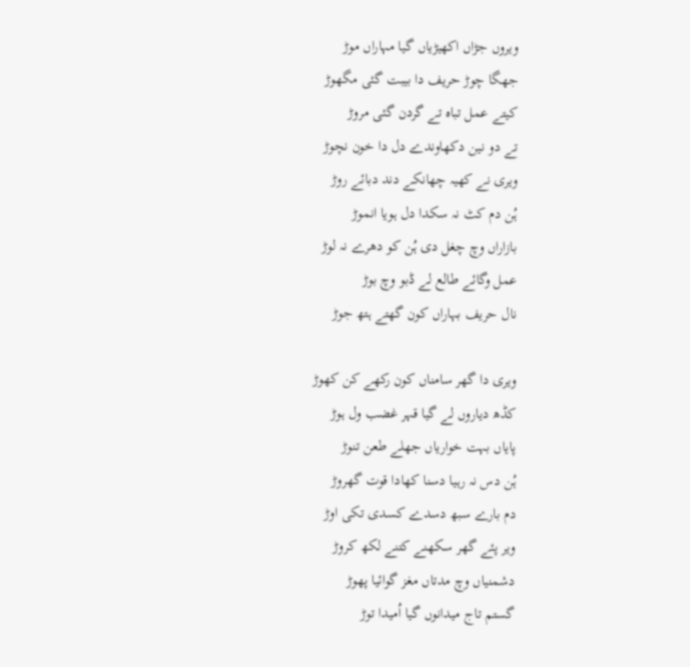ویروں جڑاں اکھیڑیاں گیا مہاراں موڑ
جھگا چوڑ حریف دا بیبت گئی مگھوڑ
کیتے عمل تباہ تے گردن گئی مروڑ
تے دو نین دکھاوندے دل دا خون نچوڑ
ویری نے کھیہ چھانکے دند دبائے روڑ
ہُن دم کٹ نہ سکدا دل ہویا انموڑ
بازاراں وچ چغل دی ہُن کو دھرے نہ لوڑ
عمل وگائے طالع لے ڈبو وچ بوڑ
نال حریف بہاراں کون گھتے ہتھ جوڑ

ویری دا گھر سامناں کون رکھے کن کھوڑ
کڈھ دیاروں لے گیا قہر غضب ول ہوڑ
پایاں بہت خواریاں جھلے طعن تنوڑ
ہُن دس نہ رہیا دسنا کھادا قوت گھروڑ
دم بارے سبھ دسدے کسدی تکی اوڑ
ویر پئے گھر سکھنے کتنے لکھ کروڑ
دشمنیاں وچ مدتاں مغز گوائیا پھوڑ
گستم تاج میدانوں گیا اُمیدا توڑ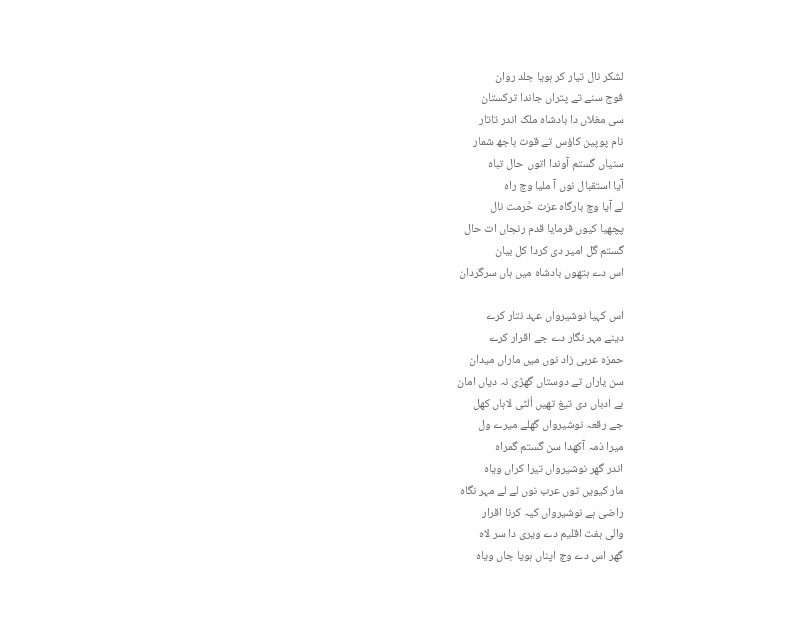لشکر نال تیار کر ہویا جلد روان
فوج سنے تے پتراں جاندا ترکستان
سی مغلاں دا بادشاہ ملک اندر تاتار
نام پوپین کاؤس تے قوت باجھ شمار
سنیاں گستم آوندا اتوں حال تباہ
آیا استقبال نوں آ ملیا وچ راہ
لے آیا وچ بارگاہ عزت حُرمت نال
پچھیا کیوں فرمایا قدم رنجاں ات حال
گستم گل امیر دی کردا کل بیان
اس دے ہتھوں بادشاہ میں ہاں سرگردان

اس کہیا نوشیرواں عہد نتار کرے
دینے مہر نگار دے جے اقرار کرے
حمزہ عربی زاد نوں میں ماراں میدان
سن یاراں تے دوستاں گھڑی نہ دیاں امان
بے ادباں دی تیغ تھیں اُلٹی لاہاں کھل
جے رقعہ نوشیرواں گھلے میرے ول
میرا ذمہ آکھدا سن گستم گمراہ
اندر گھر نوشیرواں تیرا کراں ویاہ
مار کیویں توں عرب نوں لے لے مہر نگاہ
راضی ہے نوشیرواں کیہ کرنا اقرار
والی ہفت اقلیم دے ویری دا سر لاہ
گھر اس دے وچ اپناں ہویا جاں ویاہ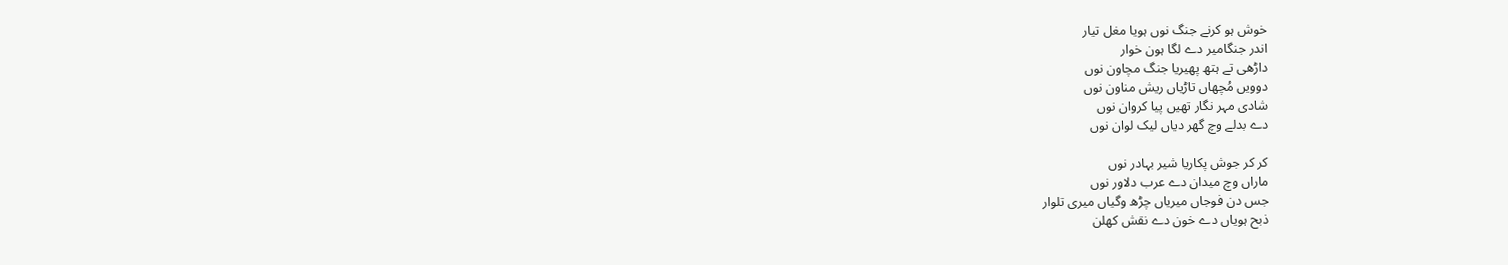خوش ہو کرنے جنگ نوں ہویا مغل تیار
اندر جنگامیر دے لگا ہون خوار
داڑھی تے ہتھ پھیریا جنگ مچاون نوں
دوویں مُچھاں تاڑیاں ریش مناون نوں
شادی مہر نگار تھیں پیا کروان نوں
دے بدلے وچ گھر دیاں لیک لوان نوں

کر کر جوش پکاریا شیر بہادر نوں
ماراں وچ میدان دے عرب دلاور نوں
جس دن فوجاں میریاں چڑھ وگیاں میری تلوار
ذبح ہویاں دے خون دے نقش کھلن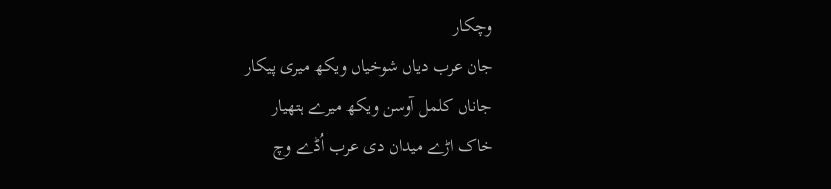وچکار
جان عرب دیاں شوخیاں ویکھ میری پیکار
جاناں کلمل آوسن ویکھ میرے ہتھیار
خاک اڑے میدان دی عرب اُڈے وچ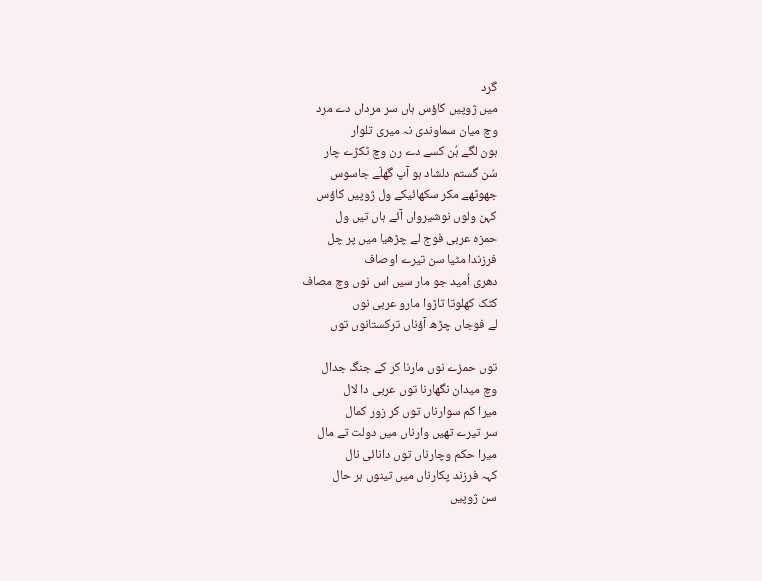گرد
میں ژوپیں کاؤس ہاں سر مرداں دے مرد
وچ میان سماوندی نہ میری تلوار
ہون لگے ہُن کسے دے رن وچ ٹکڑے چار
سُن گستم دلشاد ہو آپ گھلّے جاسوس
جھوٹھے مکر سکھائیکے ول ژوپیں کاؤس
کہن ولوں نوشیرواں آئے ہاں تیں ول
حمزہ عربی فوج لے چڑھیا میں پر چل
فرزندا مٹیا سن تیرے اوصاف
دھری اُمید جو مار سیں اس نوں وچ مصاف
کٹک کھلوتا تاڑوا مارو عربی نوں
لے فوجاں چڑھ آؤناں ترکستانوں توں

توں حمزے نوں مارنا کر کے جنگ جدال
وچ میدان نگھارنا توں عربی دا لال
میرا کم سوارناں توں کر زور کمال
سر تیرے تھیں وارناں میں دولت تے مال
میرا حکم وچارناں توں دانائی نال
کہہ فرزند پکارناں میں تینوں ہر حال
سن ژوپیں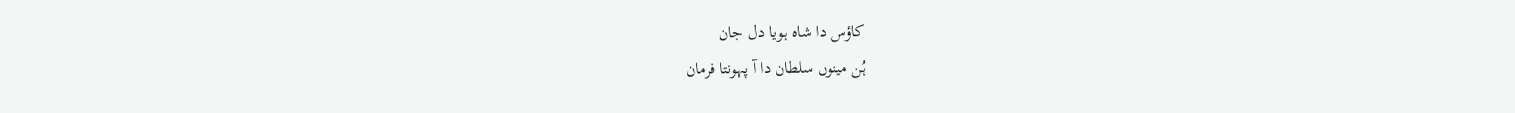کاؤس دا شاہ ہویا دل جان
ہُن مینوں سلطان دا آ پہونتا فرمان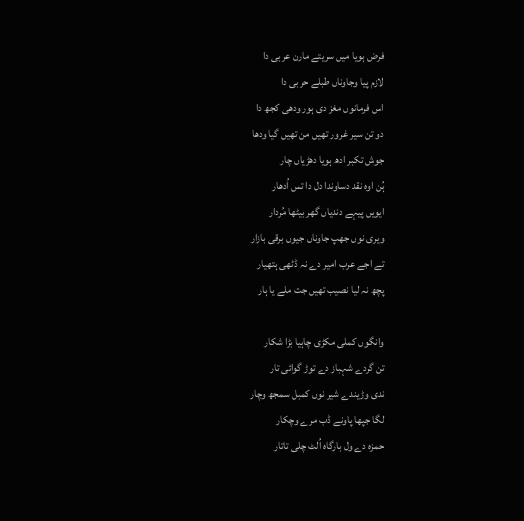فرض ہویا میں سریتے مارن عربی دا
لازم پیا وجاوناں طبلے حربی دا
اس فرمانوں مغز دی ہور ودھی کجھ دا
دو تن سیر غرور تھیں من تھیں گیا ودھا
جوش تکبر ادھ ہویا دھڑیاں چار
ہُن اوہ نقد دساوندا دل دا تس اُدھار
ایویں پیہے دندیاں گھر بیٹھا مُردار
ویری نوں جھپ جاوناں جیوں برقی بازار
تے اجے عرب امیر دے نہ ڈٹھی ہتھیار
پچھ نہ لیا نصیب تھیں جت ملے یا ہار

وانگوں کملی مکڑی چاہیا بڑا شکار
تن گردے شہباز دے توڑ گوائی تار
ندی وڑیندے شیر نوں کمبل سمجھ وچار
لگا جپھا پاونے ڈب مرے وچکار
حمزہ دے ول بارگاہ اُلٹ چلی تاتار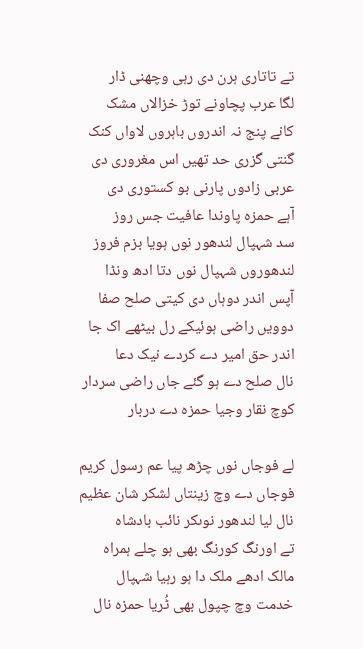تے تاتاری ہرن دی رہی وچھنی ڈار
لگا عرب پچاونے توڑ خزالاں مشک
کانے پنج نہ اندروں باہروں لاواں کنک
گنتی گزری حد تھیں اس مغروری دی
عربی زادوں پارنی بو کستوری دی
آہے حمزہ پاوندا عافیت جس روز
سد شہپال لندھور نوں ہویا بزم فروز
لندھوروں شہپال نوں دتا ادھ ونڈا
آپس اندر دوہاں دی کیتی صلح صفا
دوویں راضی ہوئیکے رل بیٹھے اک جا
اندر حق امیر دے کردے نیک دعا
نال صلح دے ہو گئے جاں راضی سردار
کوچ نقار وجیا حمزہ دے دربار

لے فوجاں نوں چڑھ پیا عم رسول کریم
فوجاں دے وچ زینتاں لشکر شان عظیم
نال لیا لندھور نوںکر نائب بادشاہ
تے اورنگ کورنگ بھی ہو چلے ہمراہ
مالک ادھے ملک دا ہو رہیا شہپال
خدمت وچ چپول بھی ٹُریا حمزہ نال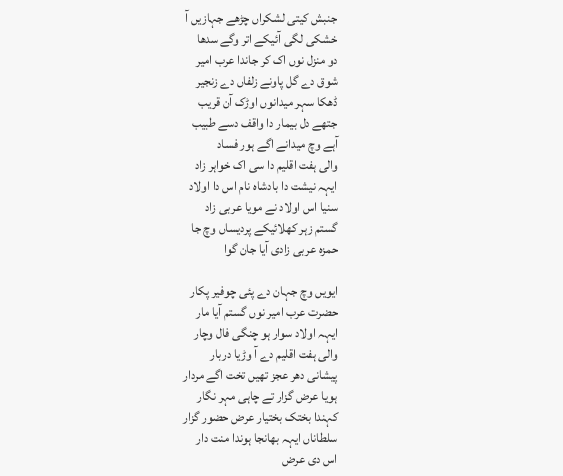جنبش کیتی لشکراں چڑھے جہازیں آ
خشکی لگی آئیکے اتر وگے سدھا
دو منزل نوں اک کر جاندا عرب امیر
شوق دے گل پاونے زلفاں دے زنجیر
ڈھکا سہر میدانوں اوڑک آن قریب
جتھے دل بیمار دا واقف دسے طبیب
آہے وچ میدانے اگے ہور فساد
والی ہفت اقلیم دا سی اک خواہر زاد
ایہہ نیشت دا بادشاہ نام اس دا اولاد
سنیا اس اولاد نے مویا عربی زاد
گستم زہر کھلائیکے پردیساں وچ جا
حمزہ عربی زادی آیا جان گوا

ایویں وچ جہان دے پئی چوفیر پکار
حضرت عرب امیر نوں گستم آیا مار
ایہہ اولاد سوار ہو چنگی فال وچار
والی ہفت اقلیم دے آ وڑیا دربار
پیشانی دھر عجز تھیں تخت اگے مردار
ہویا عرض گزار تے چاہی مہر نگار
کہندا بختک بختیار عرض حضور گزار
سلطاناں ایہہ بھانجا ہوندا منت دار
اس دی عرض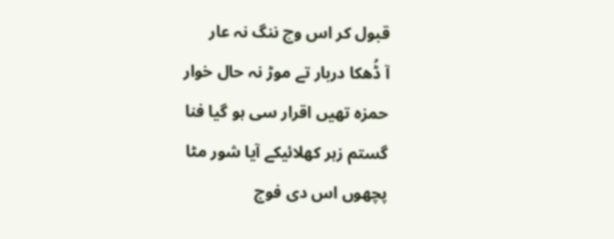قبول کر اس وچ ننگ نہ عار
آ ڈُھکا دربار تے موڑ نہ حال خوار
حمزہ تھیں اقرار سی ہو گیا فنا
گستم زہر کھلائیکے آیا شور مٹا
پچھوں اس دی فوج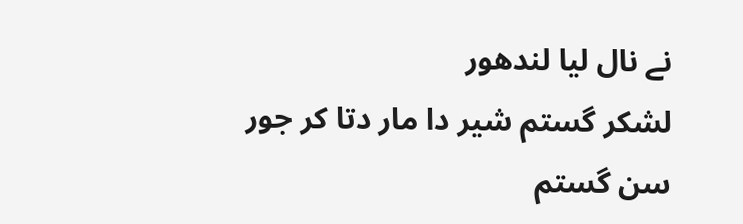نے نال لیا لندھور
لشکر گستم شیر دا مار دتا کر جور
سن گستم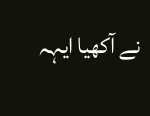نے آکھیا ایہہ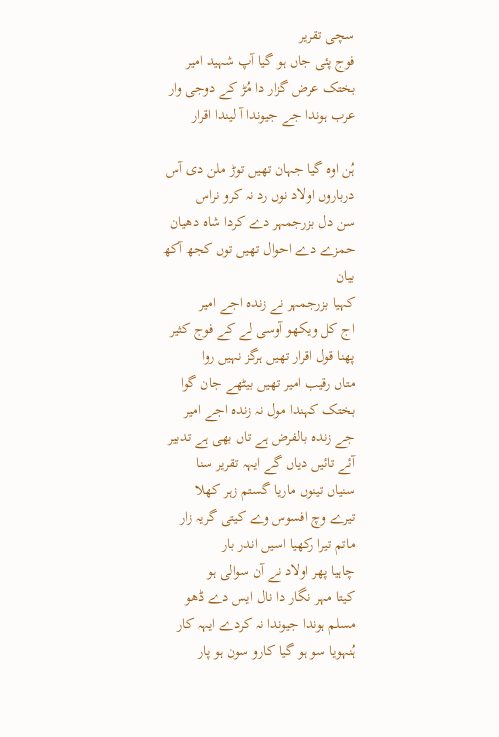سچی تقریر
فوج پئی جاں ہو گیا آپ شہید امیر
بختک عرض گزار دا مُڑ کے دوجی وار
عرب ہوندا جے جیوندا آ لیندا اقرار

ہُن اوہ گیا جہان تھیں توڑ ملن دی آس
درباروں اولاد نوں رد نہ کرو نراس
سن دل بزرجمہر دے کردا شاہ دھیان
حمزے دے احوال تھیں توں کجھ آکھ بیان
کہیا بزرجمہر نے زندہ اجے امیر
اج کل ویکھو آوسی لے کے فوج کثیر
پھنا قول اقرار تھیں ہرگز نہیں روا
متاں رقیب امیر تھیں بیٹھے جان گوا
بختک کہندا مول نہ زندہ اجے امیر
جے زندہ بالفرض ہے تاں بھی ہے تدبیر
آئے تائیں دیاں گے ایہہ تقریر سنا
سنیاں تینوں ماریا گستم زہر کھلا
تیرے وچ افسوس وے کیتی گریہ زار
ماتم تیرا رکھیا اسیں اندر بار
چاہیا پھر اولاد نے آن سوالی ہو
کیتا مہر نگار دا نال ایس دے ڈھو
مسلم ہوندا جیوندا نہ کردے ایہہ کار
ہُنہویا سو ہو گیا کارو سون ہو پار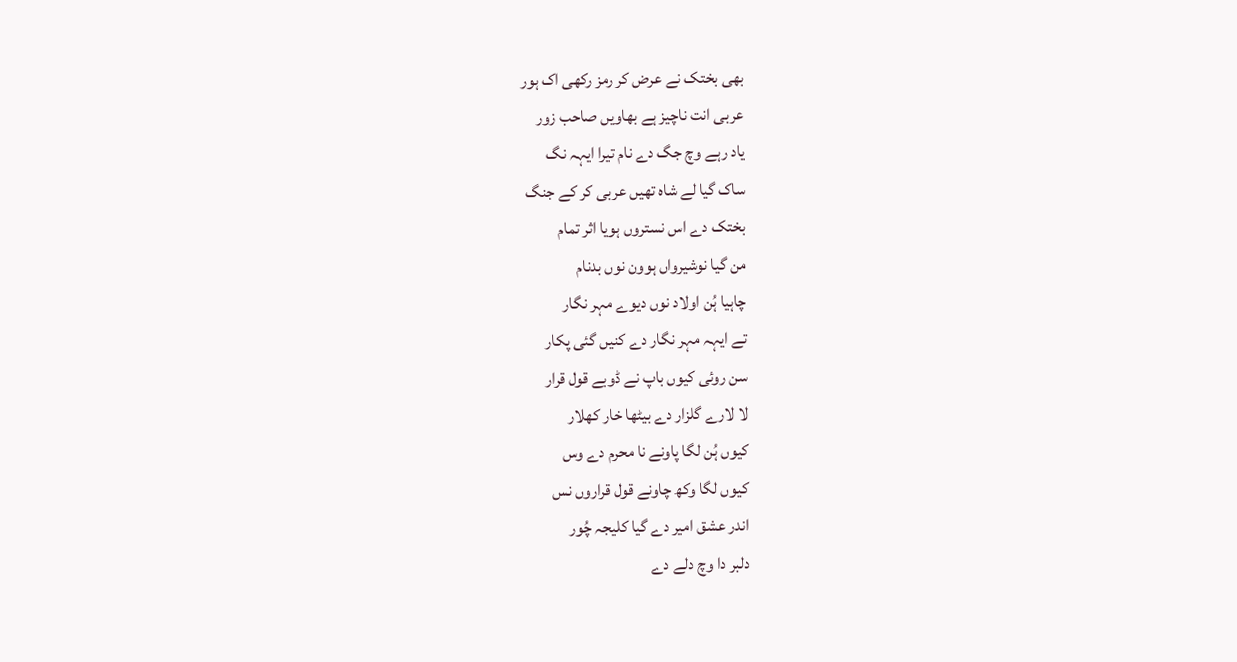بھی بختک نے عرض کر رمز رکھی اک ہور
عربی انت ناچیز ہے بھاویں صاحب زور
یاد رہے وچ جگ دے نام تیرا ایہہ نگ
ساک گیا لے شاہ تھیں عربی کر کے جنگ
بختک دے اس نستروں ہویا اثر تمام
من گیا نوشیرواں ہوون نوں بدنام
چاہیا ہُن اولاد نوں دیوے مہر نگار
تے ایہہ مہر نگار دے کنیں گئی پکار
سن روئی کیوں باپ نے ڈوبے قول قرار
لا لارے گلزار دے بیٹھا خار کھلار
کیوں ہُن لگا پاونے نا محرم دے وس
کیوں لگا وکھ چاونے قول قراروں نس
اندر عشق امیر دے گیا کلیجہ چُور
دلبر دا وچ دلے دے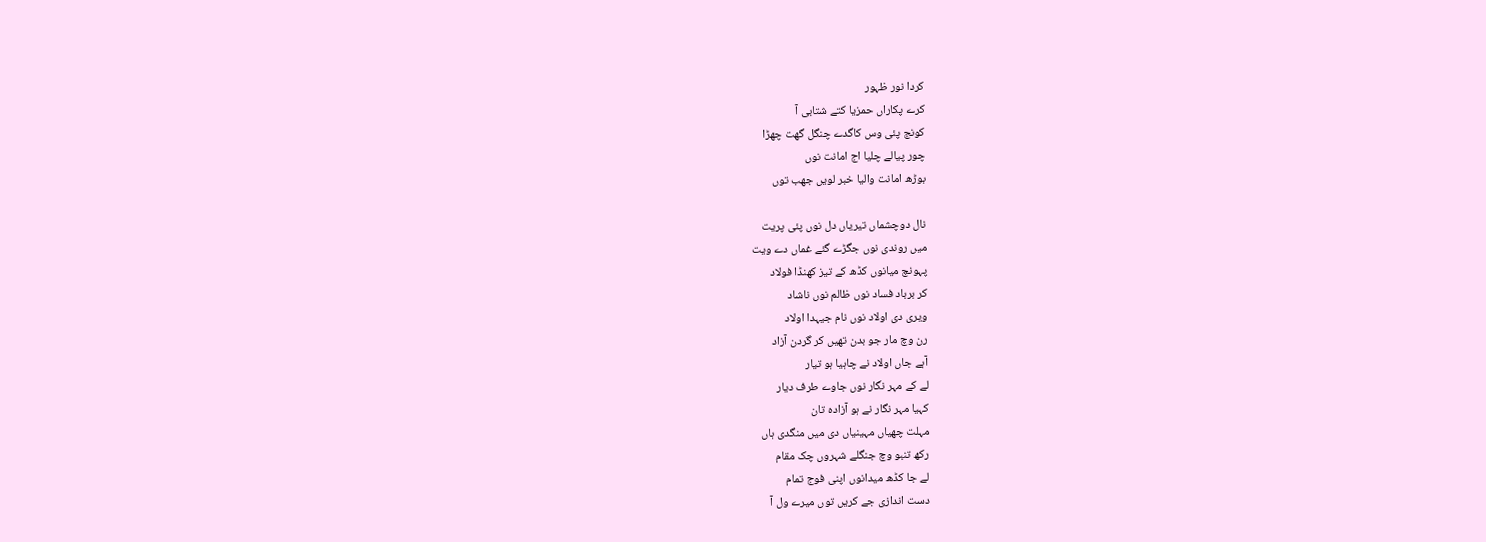کردا نور ظہور
کرے پکاراں حمزیا کتے شتابی آ
کونج پئی وس کاگدے چنگل گھت چھڑا
چور پیالے چلیا اج امانت نوں
بوڑھ امانت والیا خبر لویں جھب توں

نال دوچشماں تیریاں دل نوں پئی پریت
میں روندی نوں جگڑے گئے غماں دے ویت
پہونچ میانوں کڈھ کے تیز کھنڈا فولاد
کر برباد فساد نوں ظالم نوں ناشاد
ویری دی اولاد نوں نام جیہدا اولاد
رن وچ مار جو بدن تھیں کر گردن آزاد
آہے جاں اولاد نے چاہیا ہو تیار
لے کے مہر نگار نوں جاوے طرف دیار
کہیا مہر نگار نے ہو آزادہ تان
مہلت چھیاں مہینیاں دی میں منگدی ہاں
رکھ تنبو وچ جنگلے شہروں چک مقام
لے جا کڈھ میدانوں اپنی فوج تمام
دست اندازی جے کریں توں میرے ول آ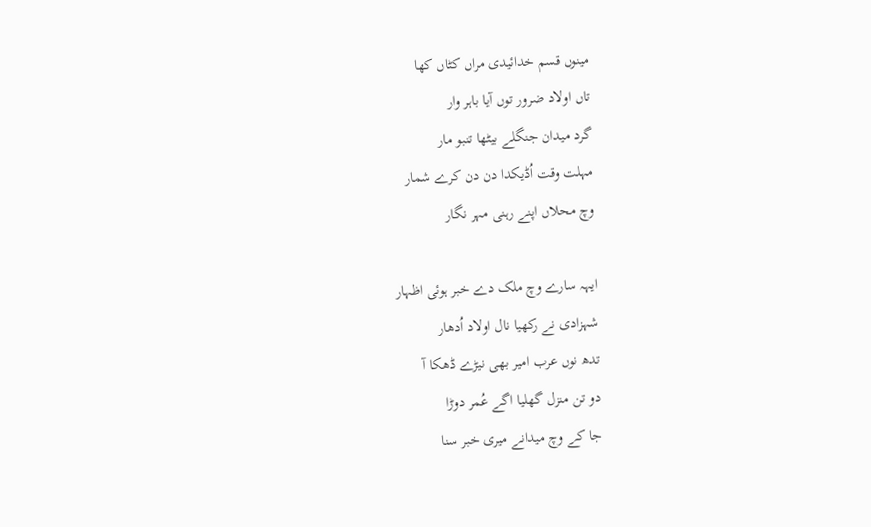مینوں قسم خدائیدی مراں کٹاں کھا
تاں اولاد ضرور توں آیا باہر وار
گرد میدان جنگلے بیٹھا تنبو مار
مہلت وقت اُڈیکدا دن دن کرے شمار
وچ محلاں اپنے رہنی مہر نگار

ایہہ سارے وچ ملک دے خبر ہوئی اظہار
شہزادی نے رکھیا نال اولاد اُدھار
تدھ نوں عرب امیر بھی نیڑے ڈھکا آ
دو تن منزل گھلیا اگے عُمر دوڑا
جا کے وچ میدانے میری خبر سنا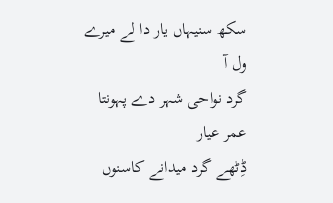سکھ سنیہاں یار دا لے میرے ول آ
گرد نواحی شہر دے پہونتا عمر عیار
ڈِٹھے گرد میدانے کاسنوں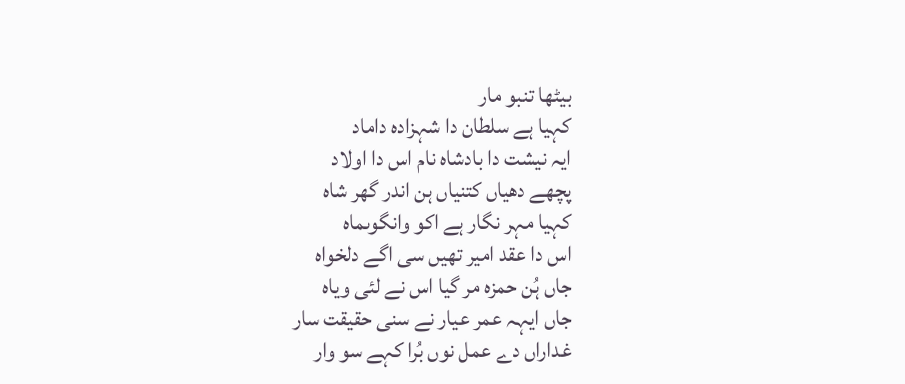بیٹھا تنبو مار
کہیا ہے سلطان دا شہزادہ داماد
ایہ نیشت دا بادشاہ نام اس دا اولاد
پچھے دھیاں کتنیاں ہن اندر گھر شاہ
کہیا مہر نگار ہے اکو وانگوںماہ
اس دا عقد امیر تھیں سی اگے دلخواہ
جاں ہُن حمزہ مر گیا اس نے لئی ویاہ
جاں ایہہ عمر عیار نے سنی حقیقت سار
غداراں دے عمل نوں بُرا کہے سو وار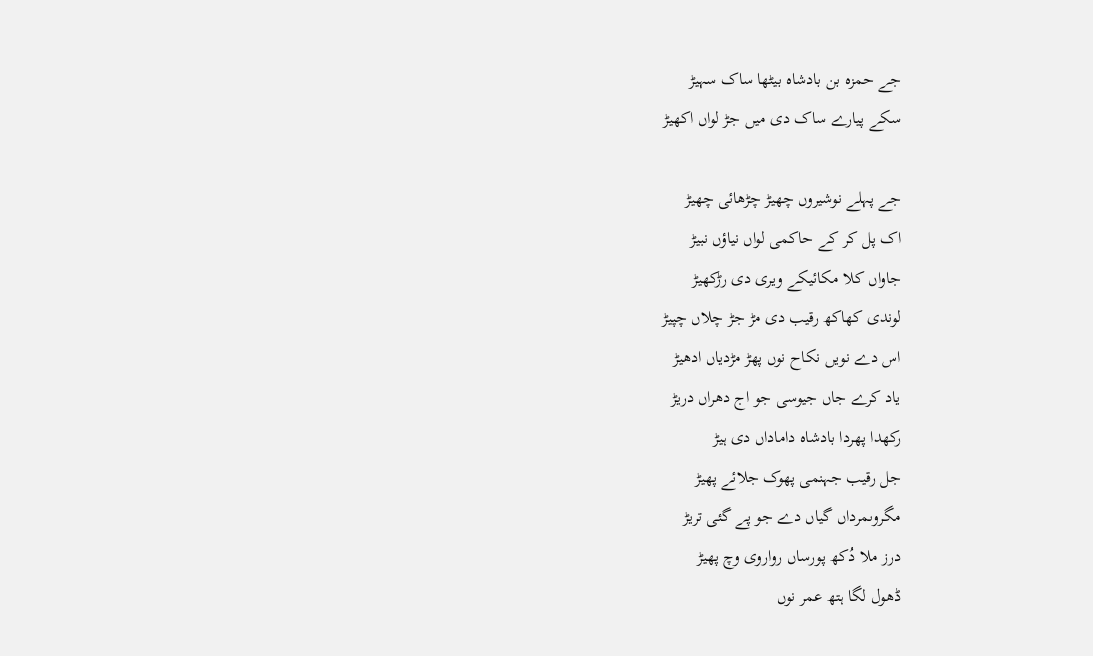جے حمزہ بن بادشاہ بیٹھا ساک سہیڑ
سکے پیارے ساک دی میں جڑ لواں اکھیڑ

جے پہلے نوشیروں چھیڑ چڑھائی چھیڑ
اک پل کر کے حاکمی لواں نیاؤں نبیڑ
جاواں کلا مکائیکے ویری دی رڑکھیڑ
لوندی کھاکھ رقیب دی مڑ جڑ چلاں چپیڑ
اس دے نویں نکاح نوں پھڑ مڑدیاں ادھیڑ
یاد کرے جاں جیوسی جو اج دھراں دریڑ
رکھدا پھردا بادشاہ داماداں دی ہیڑ
جل رقیب جہنمی پھوک جلائے پھیڑ
مگروںمرداں گیاں دے جو پے گئی تریڑ
درز ملا دُکھ پورساں رواروی وچ پھیڑ
ڈھول لگا ہتھ عمر نوں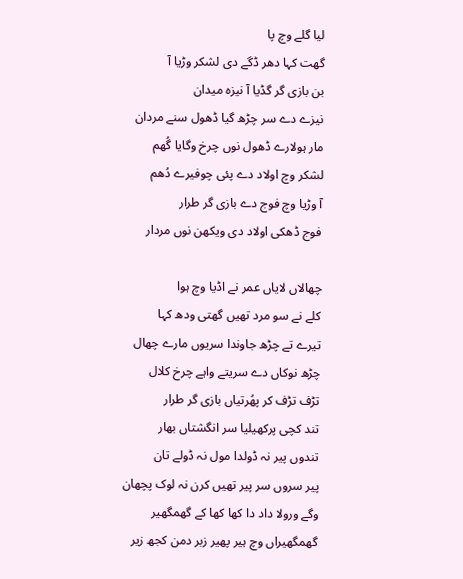لیا گلے وچ پا
گھت کہا دھر ڈگے دی لشکر وڑیا آ
بن بازی گر گڈیا آ نیزہ میدان
نیزے دے سر چڑھ گیا ڈھول سنے مردان
مار ہولارے ڈھول نوں چرخ وگایا گُھم
لشکر وچ اولاد دے پئی چوفیرے دُھم
آ وڑیا وچ فوج دے بازی گر طرار
فوج ڈھکی اولاد دی ویکھن نوں مردار

چھالاں لایاں عمر نے اڈیا وچ ہوا
کلے نے سو مرد تھیں گھتی ودھ کہا
تیرے تے چڑھ جاوندا سریوں مارے چھال
چڑھ نوکاں دے سریتے واہے چرخ کلال
تڑف تڑف کر پھُرتیاں بازی گر طرار
تند کچی پرکھیلیا سر انگشتاں بھار
تندوں پیر نہ ڈولدا مول نہ ڈولے تان
پیر سروں سر پیر تھیں کرن نہ لوک پچھان
وگے ورولا داد دا کھا کھا کے گھمگھیر
گھمگھیراں وچ ہیر پھیر زبر دمن کجھ زیر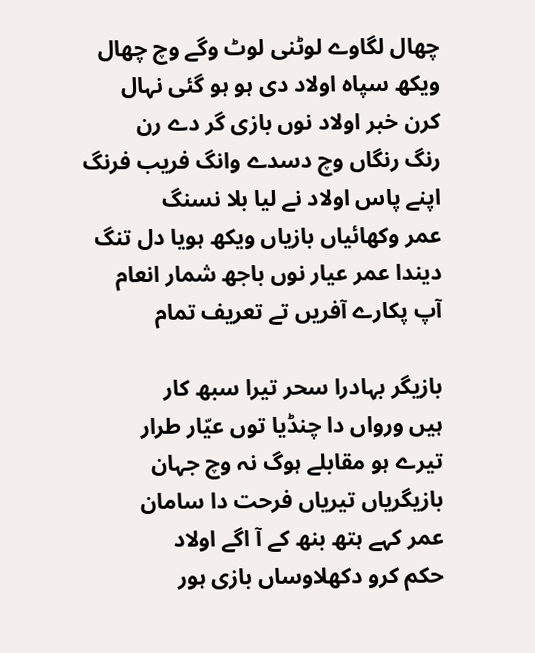چھال لگاوے لوٹنی لوٹ وگے وچ چھال
ویکھ سپاہ اولاد دی ہو ہو گئی نہال
کرن خبر اولاد نوں بازی گر دے رن
رنگ رنگاں وچ دسدے وانگ فریب فرنگ
اپنے پاس اولاد نے لیا بلا نسنگ
عمر وکھائیاں بازیاں ویکھ ہویا دل تنگ
دیندا عمر عیار نوں باجھ شمار انعام
آپ پکارے آفریں تے تعریف تمام

بازیگر بہادرا سحر تیرا سبھ کار
ہیں ورواں دا چنڈیا توں عیّار طرار
تیرے ہو مقابلے ہوگ نہ وچ جہان
بازیگریاں تیریاں فرحت دا سامان
عمر کہے ہتھ بنھ کے آ اگے اولاد
حکم کرو دکھلاوساں بازی ہور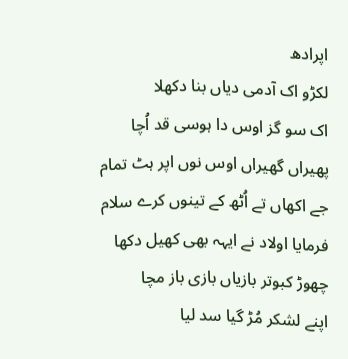اپرادھ
لکڑو اک آدمی دیاں بنا دکھلا
اک سو گز اوس دا ہوسی قد اُچا
پھیراں گھیراں اوس نوں اپر ہٹ تمام
جے اکھاں تے اُٹھ کے تینوں کرے سلام
فرمایا اولاد نے ایہہ بھی کھیل دکھا
چھوڑ کبوتر بازیاں بازی باز مچا
اپنے لشکر مُڑ گیا سد لیا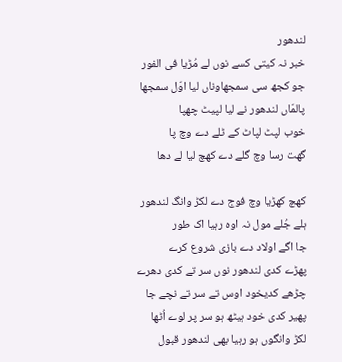لندھور
خبر نہ کیتی کسے نوں لے مُڑیا فی الفور
جو کجھ سی سمجھاوناں لیا اوّل سمجھا
پالمّاں لندھور نے لیا لپیٹ چھپا
خوب لپٹ لپاٹ کے ٹلے دے وچ پا
گھت رسا وچ گلے دے کھچ لیا لے دھا

کھچ کھڑیا وچ فوج دے لکڑ وانگ لندھور
ہلے جُلے مول نہ اوہ رہیا اک طور
جا اگے اولاد دے بازی شروع کرے
پھڑے کدی لندھور نوں سر تے کدی دھرے
چڑھے کدیخود اوس تے سر تے نچے جا
پھیر کدی خود ہیٹھ ہو سر پر لوے اُٹھا
لکڑ وانگوں ہو رہیا بھی لندھور قبول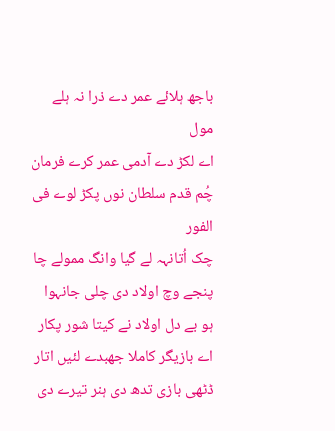باجھ ہلائے عمر دے ذرا نہ ہلے مول
اے لکڑ دے آدمی عمر کرے فرمان
چُم قدم سلطان نوں پکڑ لوے فی الفور
چک اُتانہہ لے گیا وانگ ممولے چا
پنجے وچ اولاد دی چلی جانہوا
ہو بے دل اولاد نے کیتا شور پکار
اے بازیگر کاملا جھبدے لئیں اتار
ڈٹھی بازی تدھ دی ہنر تیرے دی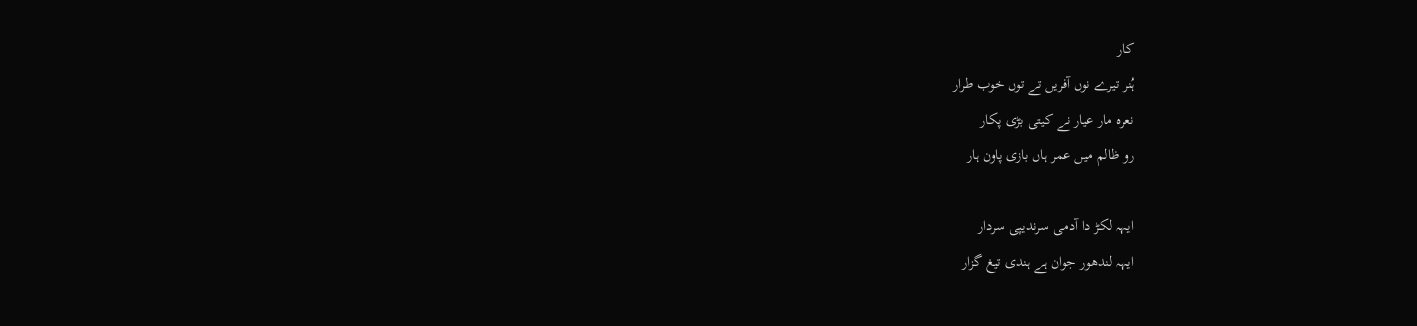کار
ہُنر تیرے نوں آفریں تے توں خوب طرار
نعرہ مار عیار نے کیتی بڑی پکار
رو ظالم میں عمر ہاں بازی پاون ہار

ایہہ لکڑ دا آدمی سرندیپی سردار
ایہہ لندھور جوان ہے ہندی تیغ گزار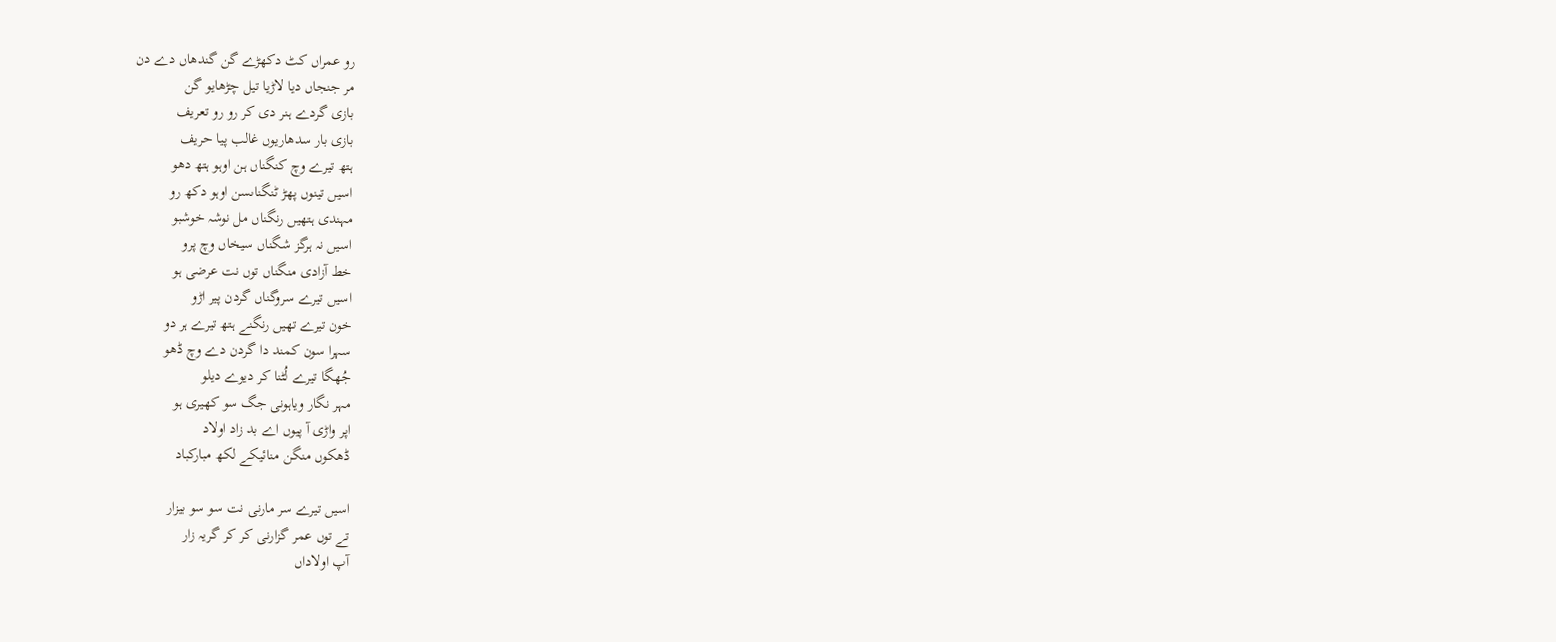رو عمراں کٹ دکھڑے گن گندھاں دے دن
مر جنجاں دیا لاڑیا تیل چڑھایو گن
بازی گردے ہنر دی کر رو رو تعریف
بازی بار سدھاریوں غالب پیا حریف
ہتھ تیرے وچ کنگناں ہن اوہو ہتھ دھو
اسیں تینوں پھڑ ٹنگناںسن اوہو دکھ رو
مہندی ہتھیں رنگناں مل نوشہ خوشبو
اسیں نہ ہرگز شگناں سیخاں وچ پرو
خط آزادی منگناں توں نت عرضی ہو
اسیں تیرے سروگناں گردن پیر اڑو
خون تیرے تھیں رنگنے ہتھ تیرے ہر دو
سہرا سون کمند دا گردن دے وچ ڈھو
جُھگا تیرے لُٹنا کر دیوے دیلو
مہر نگار ویاہونی جگ سو کھیری ہو
اپر واڑی آ پیوں اے بد زاد اولاد
ڈھکوں منگن منائیکے لکھ مبارکباد

اسیں تیرے سر مارنی نت سو سو بیزار
تے توں عمر گزارنی کر کر گریہ زار
آپ اولاداں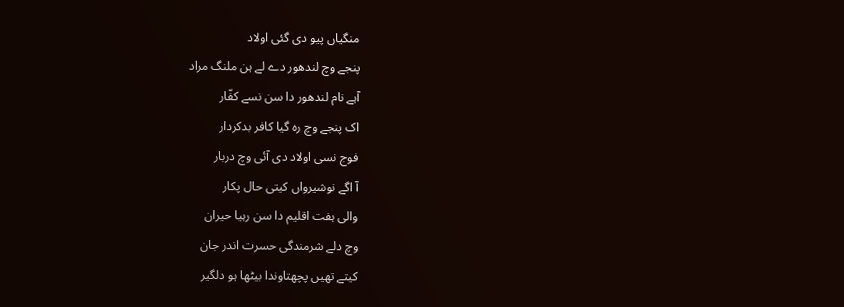منگیاں پیو دی گئی اولاد
پنجے وچ لندھور دے لے ہن ملنگ مراد
آہے نام لندھور دا سن نسے کفّار
اک پنجے وچ رہ گیا کافر بدکردار
فوج نسی اولاد دی آئی وچ دربار
آ اگے نوشیرواں کیتی حال پکار
والی ہفت اقلیم دا سن رہیا حیران
وچ دلے شرمندگی حسرت اندر جان
کیتے تھیں پچھتاوندا بیٹھا ہو دلگیر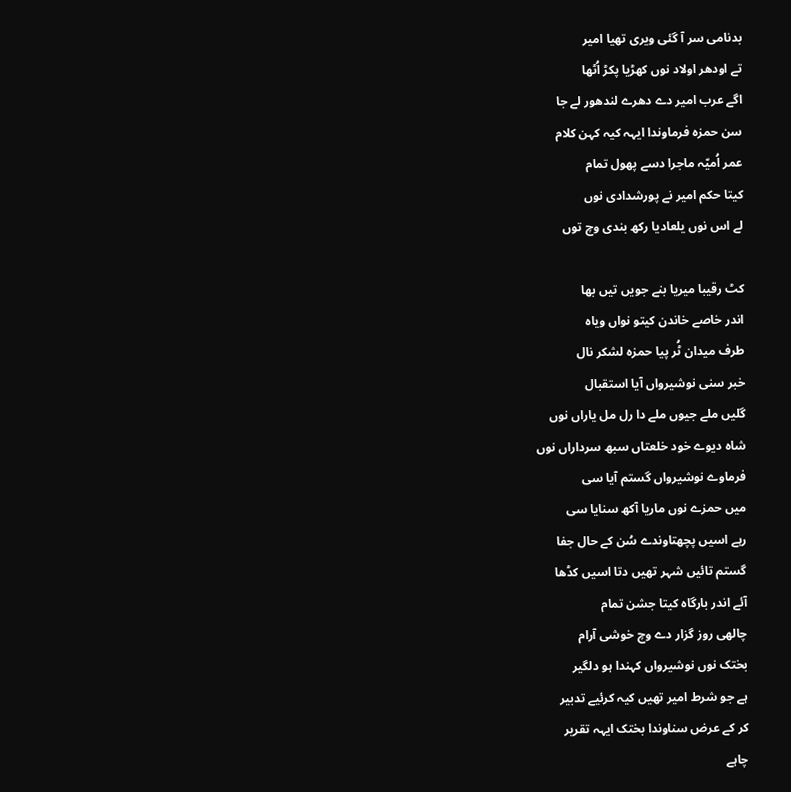بدنامی سر آ گئی ویری تھیا امیر
تے اودھر اولاد نوں کھڑیا پکڑ اُٹھا
اگے عرب امیر دے دھرے لندھور لے جا
سن حمزہ فرماوندا ایہہ کیہ کہن کلام
عمر اُمیّہ ماجرا دسے پھول تمام
کیتا حکم امیر نے پورشدادی نوں
لے اس نوں یلعادیا رکھ بندی وچ توں

کٹ رقیبا میریا بنے جویں تیں بھا
اندر خاصے خاندن کیتو نواں ویاہ
طرف میدان ٹُر پیا حمزہ لشکر نال
خبر سنی نوشیرواں آیا استقبال
گلیں ملے جیوں ملے دا رل مل یاراں نوں
شاہ دیوے خود خلعتاں سبھ سرداراں نوں
فرماوے نوشیرواں گستم آیا سی
میں حمزے نوں ماریا آکھ سنایا سی
رہے اسیں پچھتاوندے سُن کے حال جفا
گستم تائیں شہر تھیں دتا اسیں کڈھا
آئے اندر بارگاہ کیتا جشن تمام
چالھی روز گزار دے وچ خوشی آرام
بختک نوں نوشیرواں کہندا ہو دلگیر
ہے جو شرط امیر تھیں کیہ کرئیے تدبیر
کر کے عرض سناوندا بختک ایہہ تقریر
چاہے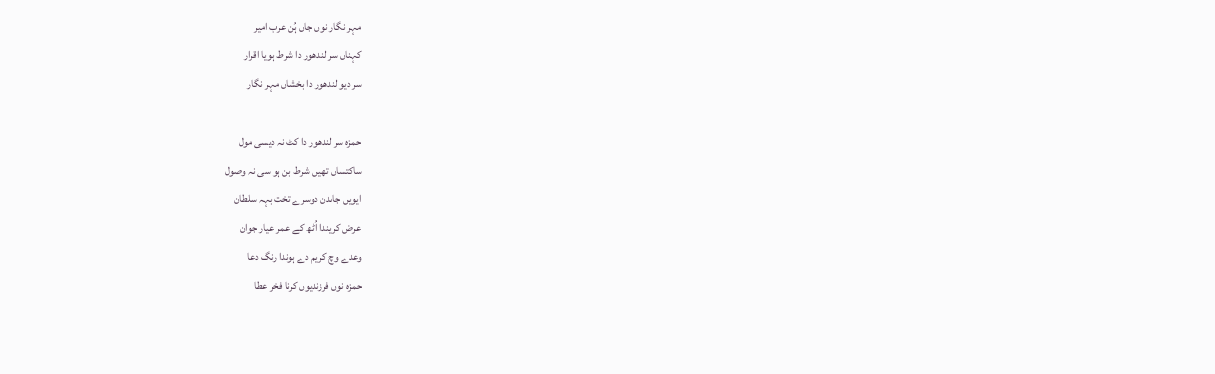مہر نگار نوں جاں ہُن عرب امیر
کہناں سر لندھور دا شرط ہویا اقرار
سر دیو لندھور دا بخشاں مہر نگار

حمزہ سر لندھور دا کٹ نہ دیسی مول
ساکتساں تھیں شرط بن ہو سی نہ وصول
ایویں جاںدن دوسرے تخت بہہ سلطان
عرض کریندا اُٹھ کے عمر عیار جوان
وعدے وچ کریم دے ہوندا رنگ دعا
حمزہ نوں فرزندیوں کرنا فخر عطا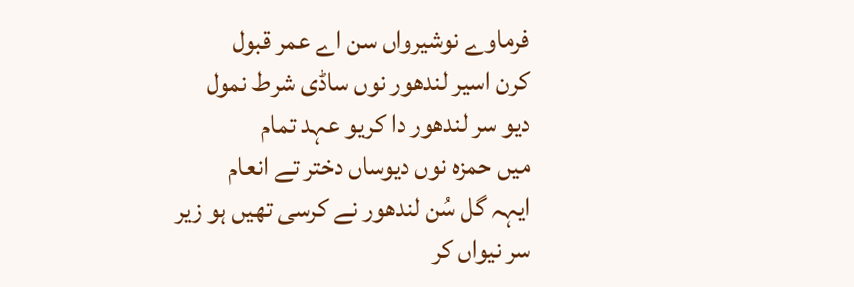فرماوے نوشیرواں سن اے عمر قبول
کرن اسیر لندھور نوں ساڈی شرط نمول
دیو سر لندھور دا کریو عہد تمام
میں حمزہ نوں دیوساں دختر تے انعام
ایہہ گل سُن لندھور نے کرسی تھیں ہو زیر
سر نیواں کر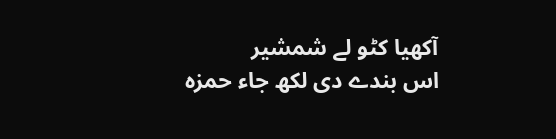آکھیا کٹو لے شمشیر
اس بندے دی لکھ جاء حمزہ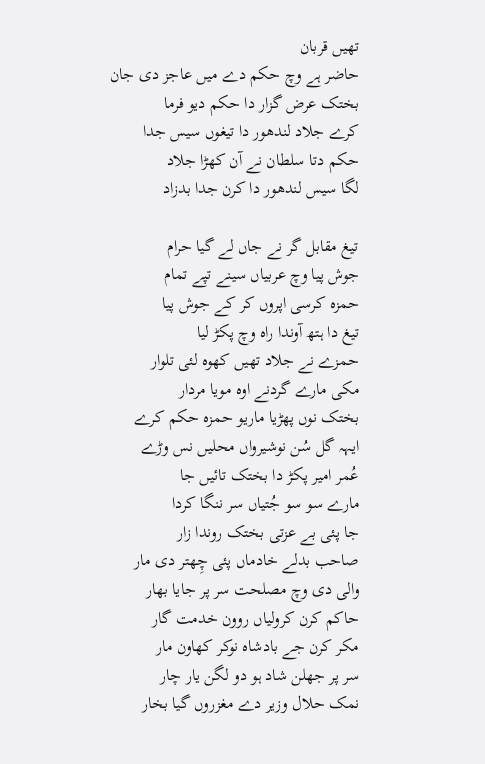تھیں قربان
حاضر ہے وچ حکم دے میں عاجز دی جان
بختک عرض گزار دا حکم دیو فرما
کرے جلاد لندھور دا تیغوں سیس جدا
حکم دتا سلطان نے آن کھڑا جلاد
لگا سیس لندھور دا کرن جدا بدزاد

تیغ مقابل گر نے جاں لے گیا حرام
جوش پیا وچ عربیاں سینے تپے تمام
حمزہ کرسی اپروں کر کے جوش پیا
تیغ دا ہتھ آوندا راہ وچ پکڑ لیا
حمزے نے جلاد تھیں کھوہ لئی تلوار
مکی مارے گردنے اوہ مویا مردار
بختک نوں پھڑیا ماریو حمزہ حکم کرے
ایہہ گل سُن نوشیرواں محلیں نس وڑے
عُمر امیر پکڑ دا بختک تائیں جا
مارے سو سو جُتیاں سر ننگا کردا
جا پئی بے عزتی بختک روندا زار
صاحب بدلے خادماں پئی چِھتر دی مار
والی دی وچ مصلحت سر پر جایا بھار
حاکم کرن کرولیاں روون خدمت گار
مکر کرن جے بادشاہ نوکر کھاون مار
سر پر جھلن شاد ہو دو لگن یار چار
نمک حلال وزیر دے مغزروں گیا بخار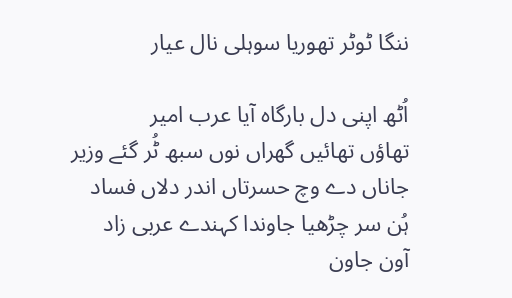ننگا ٹوٹر تھوریا سوہلی نال عیار

اُٹھ اپنی دل بارگاہ آیا عرب امیر
تھاؤں تھائیں گھراں نوں سبھ ٹُر گئے وزیر
جاناں دے وچ حسرتاں اندر دلاں فساد
ہُن سر چڑھیا جاوندا کہندے عربی زاد
آون جاون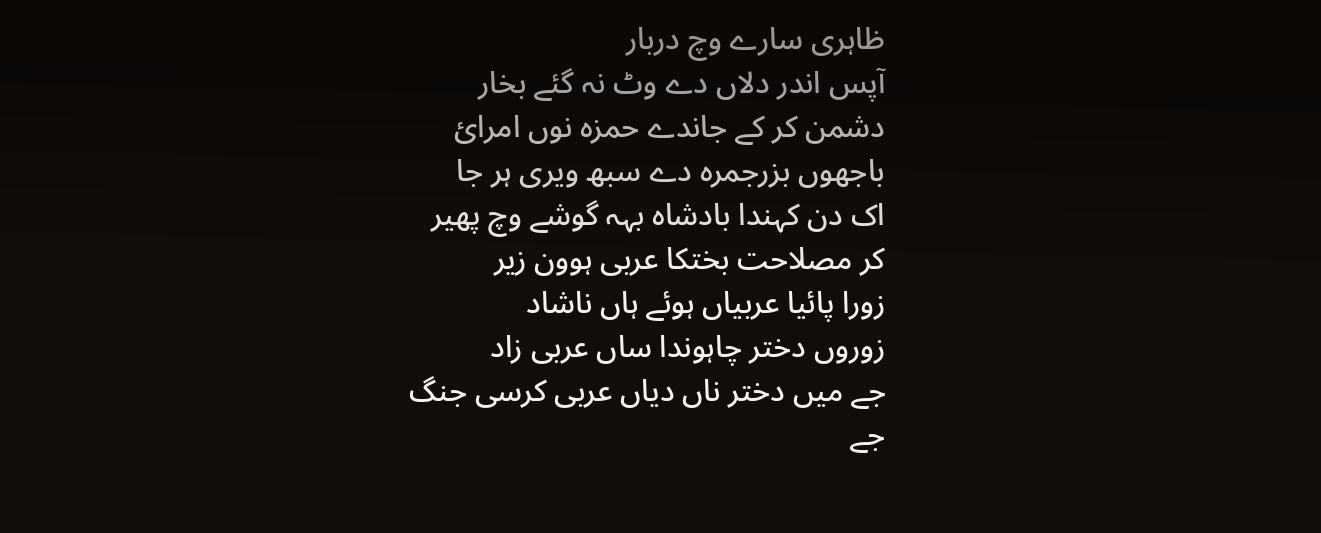ظاہری سارے وچ دربار
آپس اندر دلاں دے وٹ نہ گئے بخار
دشمن کر کے جاندے حمزہ نوں امرائ
باجھوں بزرجمرہ دے سبھ ویری ہر جا
اک دن کہندا بادشاہ بہہ گوشے وچ پھیر
کر مصلاحت بختکا عربی ہوون زیر
زورا پائیا عربیاں ہوئے ہاں ناشاد
زوروں دختر چاہوندا ساں عربی زاد
جے میں دختر ناں دیاں عربی کرسی جنگ
جے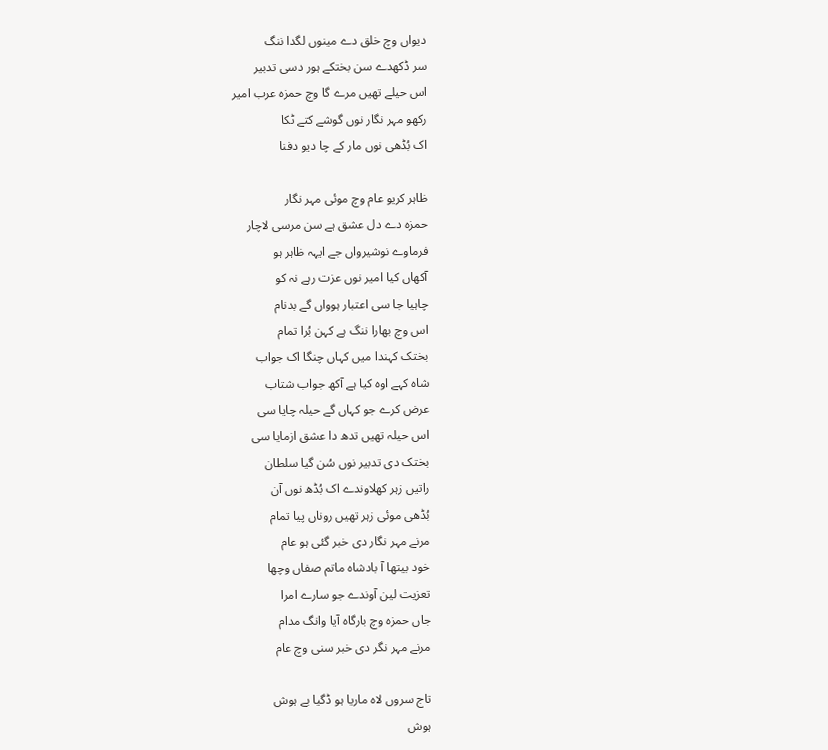دیواں وچ خلق دے مینوں لگدا ننگ
سر ڈکھدے سن بختکے ہور دسی تدبیر
اس حیلے تھیں مرے گا وچ حمزہ عرب امیر
رکھو مہر نگار نوں گوشے کتے ٹکا
اک بُڈھی نوں مار کے چا دیو دفنا

ظاہر کریو عام وچ موئی مہر نگار
حمزہ دے دل عشق ہے سن مرسی لاچار
فرماوے نوشیرواں جے ایہہ ظاہر ہو
آکھاں کیا امیر نوں عزت رہے نہ کو
چاہیا جا سی اعتبار ہوواں گے بدنام
اس وچ بھارا ننگ ہے کہن بُرا تمام
بختک کہندا میں کہاں چنگا اک جواب
شاہ کہے اوہ کیا ہے آکھ جواب شتاب
عرض کرے جو کہاں گے حیلہ چایا سی
اس حیلہ تھیں تدھ دا عشق ازمایا سی
بختک دی تدبیر نوں سُن گیا سلطان
راتیں زہر کھلاوندے اک بُڈھ نوں آن
بُڈھی موئی زہر تھیں روناں پیا تمام
مرنے مہر نگار دی خبر گئی ہو عام
خود بیتھا آ بادشاہ ماتم صفاں وچھا
تعزیت لین آوندے جو سارے امرا
جاں حمزہ وچ بارگاہ آیا وانگ مدام
مرنے مہر نگر دی خبر سنی وچ عام

تاج سروں لاہ ماریا ہو ڈگیا بے ہوش
ہوش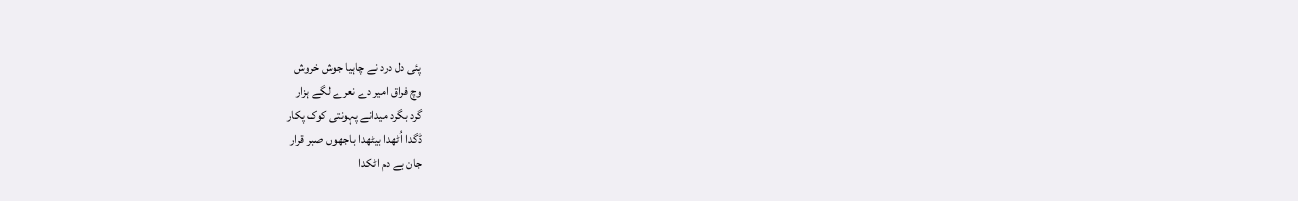پئی دل درد نے چاہیا جوش خروش
وچ فراق امیر دے نعرے لگے ہزار
گرد بگرد میدانے پہونتی کوک پکار
ڈگدا اُٹھدا بیٹھدا باجھوں صبر قرار
جان بے دم اٹکدا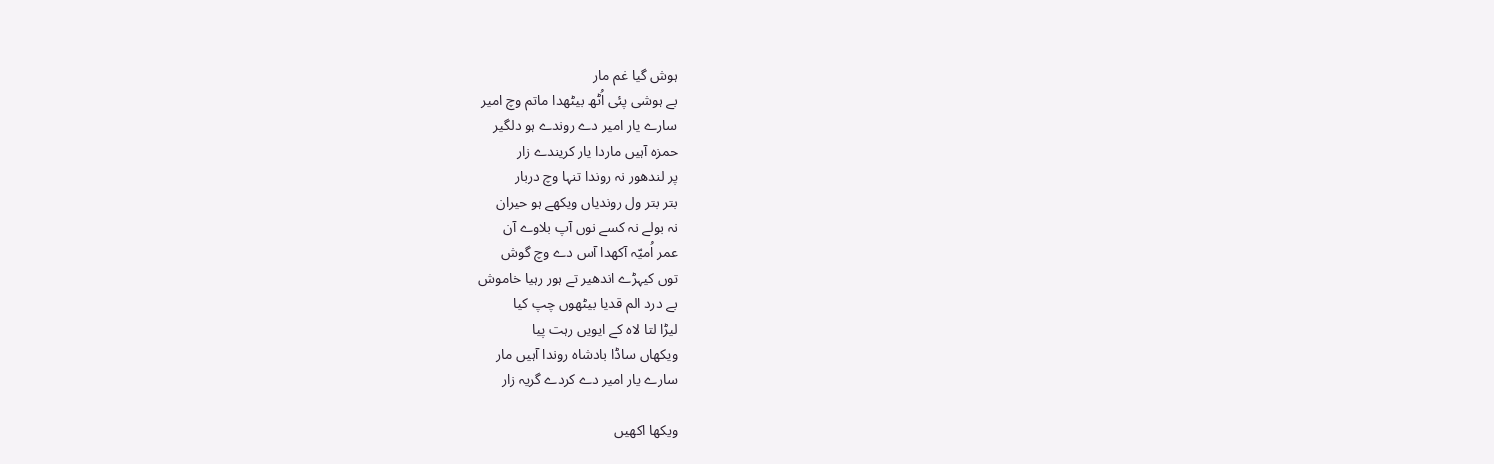ہوش گیا غم مار
بے ہوشی پئی اُٹھ بیٹھدا ماتم وچ امیر
سارے یار امیر دے روندے ہو دلگیر
حمزہ آہیں ماردا یار کریندے زار
پر لندھور نہ روندا تنہا وچ دربار
بتر بتر ول روندیاں ویکھے ہو حیران
نہ بولے نہ کسے نوں آپ بلاوے آن
عمر اُمیّہ آکھدا آس دے وچ گوش
توں کیہڑے اندھیر تے ہور رہیا خاموش
بے درد الم قدیا بیٹھوں چپ کیا
لیڑا لتا لاہ کے ایویں رہت پیا
ویکھاں ساڈا بادشاہ روندا آہیں مار
سارے یار امیر دے کردے گریہ زار

ویکھا اکھیں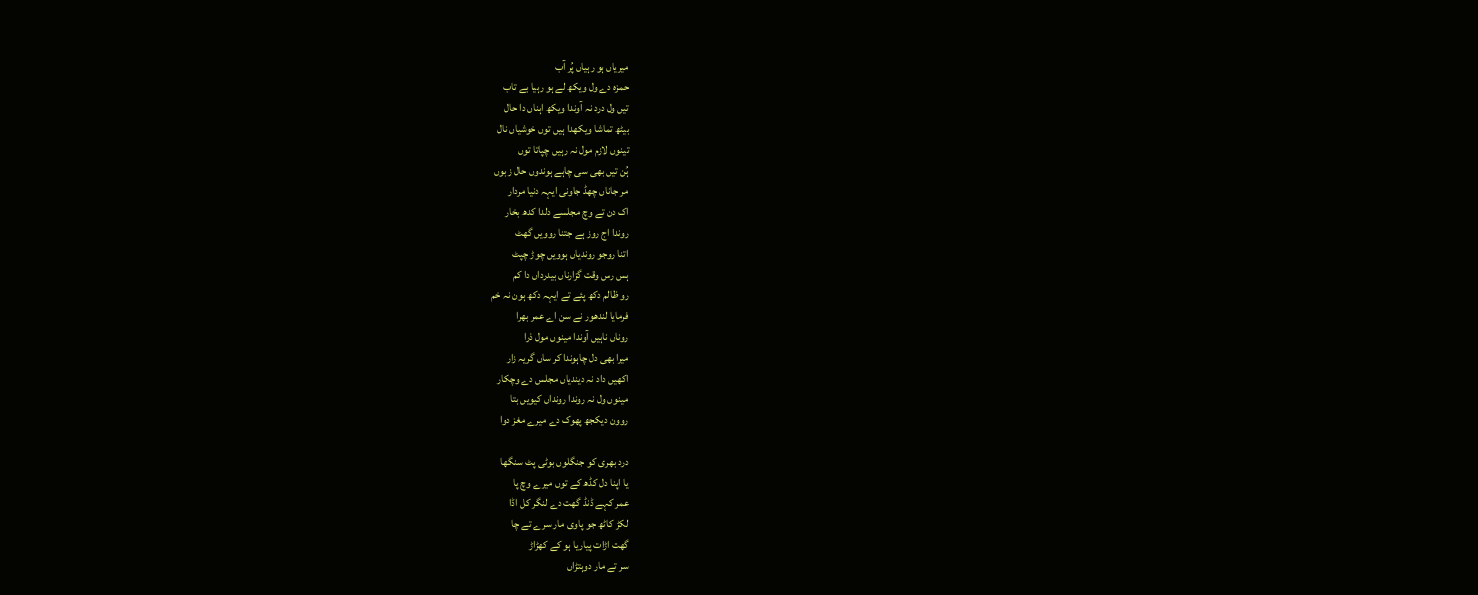میریاں ہو رہیاں پُر آب
حمزہ دے ول ویکھ لے ہو رہیا بے تاب
تیں ول درد نہ آوندا ویکھ اہناں دا حال
بیٹھ تماشا ویکھدا ہیں توں خوشیاں نال
تینوں لازم مول نہ رہیں چپاتا توں
ہُن تیں بھی سی چاہے ہوندوں حال زبوں
مر جاناں چھڈ جاونی ایہہ دنیا مردار
اک دن تے وچ مجلسے دلدا کدھ بخار
روندا اج روز ہے جتنا روویں گھٹ
اتنا روجو روندیاں ہوویں چوڑ چپٹ
ہس رس وقت گزارناں بیدرداں دا کم
رو ظالم دکھ پئے تے ایہہ دکھ ہون نہ خم
فرمایا لندھور نے سن اے عمر بھرا
روناں ناہیں آوندا مینوں مول ذرا
میرا بھی دل چاہوندا کر ساں گریہ زار
اکھیں داد نہ دیندیاں مجلس دے وچکار
مینوں ول نہ روندا رونداں کیویں بتا
روون دیکجھ پھوک دے میرے مغز دوا

درد بھری کو جنگلوں بوٹی پٹ سنگھا
یا اپنا دل کڈھ کے توں میرے وچ پا
عمر کہے ڈنڈ گھت دے لنگر کل اڈا
لکڑ کاٹھ جو پاوی مار سرے تے چا
گھت اڑات پیاریا ہو کے کھڑاڑ
سر تے مار دوہتڑاں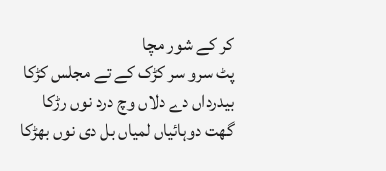کر کے شور مچا
پٹ سرو سر کڑک کے تے مجلس کڑکا
بیدرداں دے دلاں وچ درد نوں رڑکا
گھت دوہائیاں لمیاں بل دی نوں بھڑکا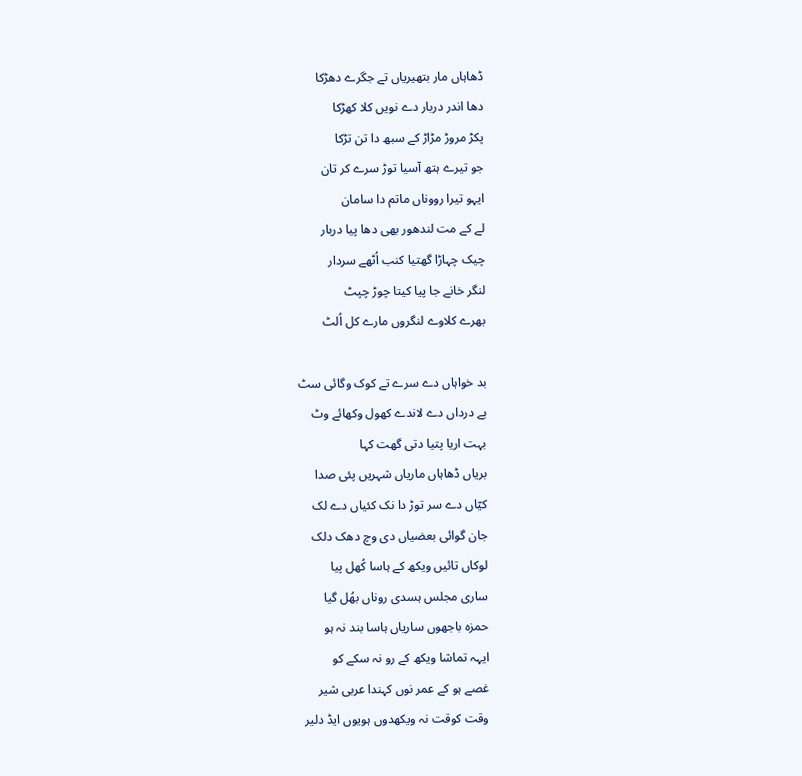ڈھاہاں مار بتھیریاں تے جگرے دھڑکا
دھا اندر دربار دے نویں کلا کھڑکا
پکڑ مروڑ مڑاڑ کے سبھ دا تن تڑکا
جو تیرے ہتھ آسیا توڑ سرے کر تان
ایہو تیرا رووناں ماتم دا سامان
لے کے مت لندھور بھی دھا پیا دربار
چیک چہاڑا گھتیا کنب اُٹھے سردار
لنگر خانے جا پیا کیتا چوڑ چپٹ
بھرے کلاوے لنگروں مارے کل اُلٹ

بد خواہاں دے سرے تے کوک وگائی سٹ
بے درداں دے لاندے کھول وکھائے وٹ
بہت اریا پتیا دتی گھت کہا
بریاں ڈھاہاں ماریاں شہریں پئی صدا
کیّاں دے سر توڑ دا نک کئیاں دے لک
جان گوائی بعضیاں دی وچ دھک دلک
لوکاں تائیں ویکھ کے ہاسا کُھل پیا
ساری مجلس ہسدی روناں بھُل گیا
حمزہ باجھوں ساریاں ہاسا بند نہ ہو
ایہہ تماشا ویکھ کے رو نہ سکے کو
غصے ہو کے عمر نوں کہندا عربی شیر
وقت کوقت نہ ویکھدوں ہویوں ایڈ دلیر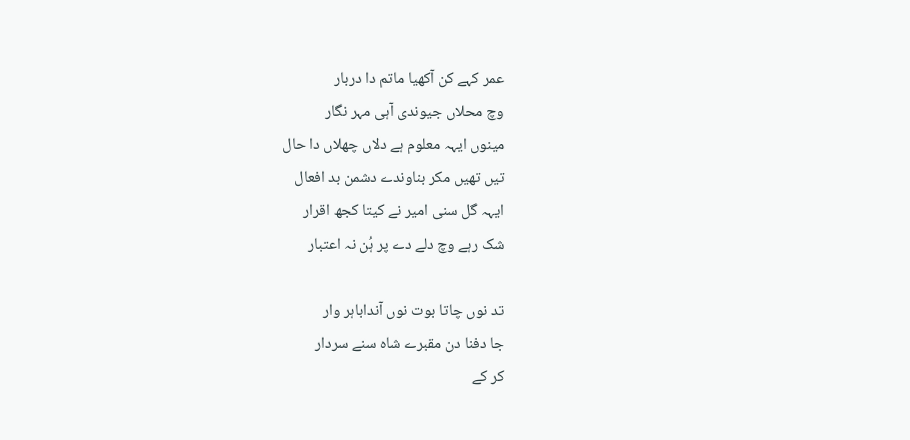عمر کہے کن آکھیا ماتم دا دربار
وچ محلاں جیوندی آہی مہر نگار
مینوں ایہہ معلوم ہے دلاں چھلاں دا حال
تیں تھیں مکر بناوندے دشمن بد افعال
ایہہ گل سنی امیر نے کیتا کجھ اقرار
شک رہے وچ دلے دے پر ہُن نہ اعتبار

تد نوں چاتا بوت نوں آنداباہر وار
جا دفنا دن مقبرے شاہ سنے سردار
کر کے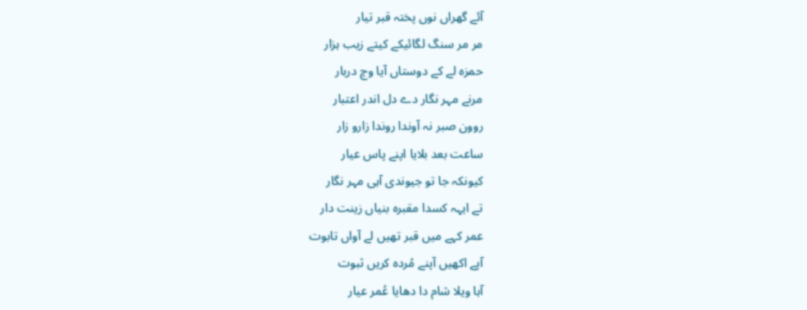آئے گھراں نوں پختہ قبر تیار
مر مر سنگ لگائیکے کیتے زیب ہزار
حمزہ لے کے دوستاں آیا وچ دربار
مرنے مہر نگار دے دل اندر اعتبار
روون صبر نہ آوندا روندا زارو زار
ساعت بعد بلایا اپنے پاس عیار
کیونکہ جا تو جیوندی آہی مہر نگار
تے ایہہ کسدا مقبرہ بنیاں زینت دار
عمر کہے میں قبر تھیں لے آواں تابوت
آپے اکھیں آپنے مُردہ کریں ثبوت
آہا ویلا شام دا دھایا عُمر عیار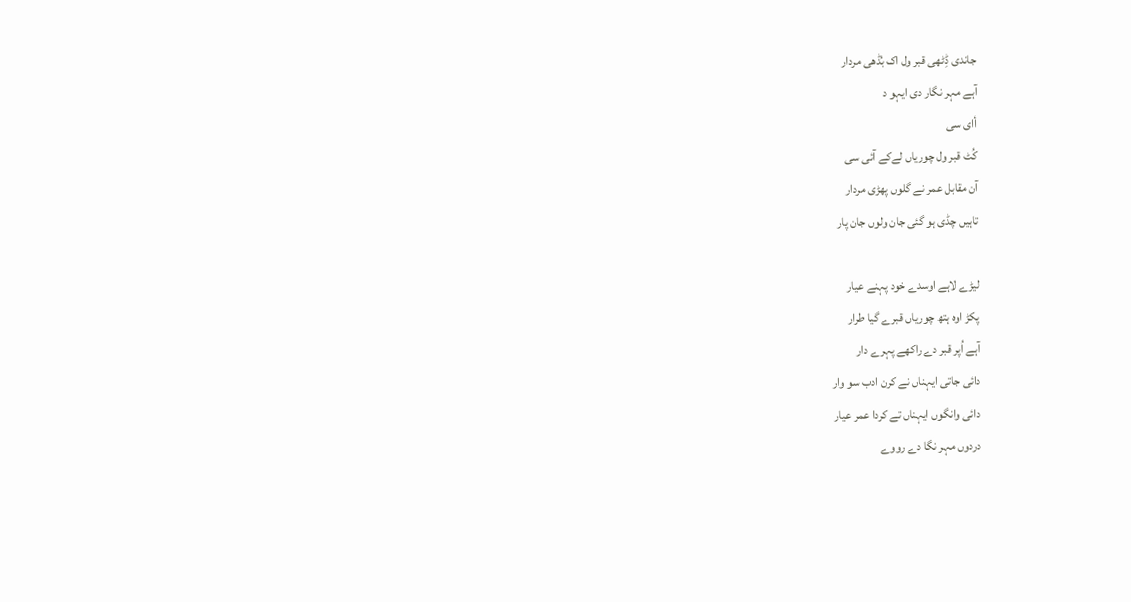جاندی ڈِٹھی قبر ول اک بُڈھی مردار
آہے مہر نگار دی ایہو د
أای سی
کُٹ قبر ول چوریاں لےکے آئی سی
آن مقابل عمر نے گلوں پھڑی مردار
تاہیں چڈی ہو گئی جان ولوں جان پار

لیڑے لاہے اوسدے خود پہنے عیار
پکڑ اوہ ہتھ چوریاں قبرے گیا طرار
آہے اُپر قبر دے راکھے پہرے دار
دائی جاتی ایہناں نے کرن ادب سو وار
دائی وانگوں ایہناں تے کردا عمر عیار
دردوں مہر نگا دے رووے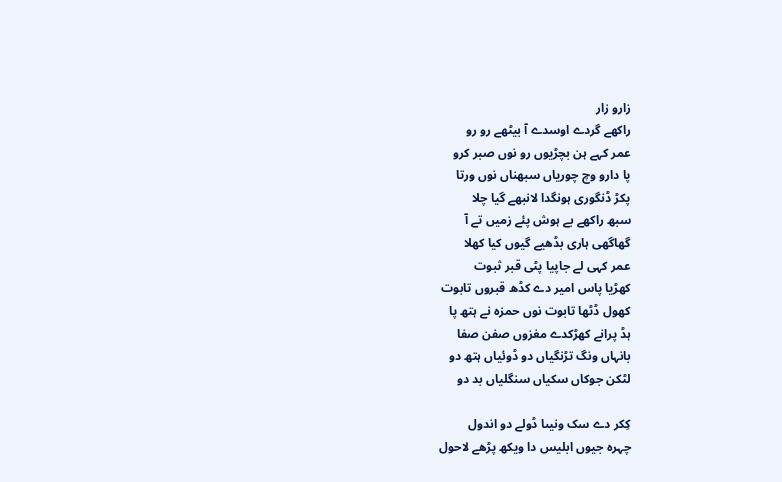زارو زار
راکھے گردے اوسدے آ بیٹھے رو رو
عمر کہے ہن بچڑیوں رو نوں صبر کرو
پا دارو وچ چوریاں سبھناں نوں ورتا
پکڑ ڈنگوری ہونگدا لانبھے گیا چلا
سبھ راکھے بے ہوش پئے زمیں تے آ
گھاگھی ہاری بڈھیے گیوں کیا کھلا
عمر کہی لے جاپیا پٹی قبر ثبوت
کھڑیا پاس امیر دے کڈھ قبروں تابوت
کھول ڈٹھا تابوت نوں حمزہ نے ہتھ پا
ہڈ پرانے کھڑکدے مغزوں صفن صفا
بانہاں ونگ تڑنگیاں دو ڈوئیاں ہتھ دو
لٹکن جوکاں سکیاں سنگلیاں بد دو

کِکر دے سک ونیںا ڈولے دو اندول
چہرہ جیوں ابلیس دا ویکھ پڑھے لاحول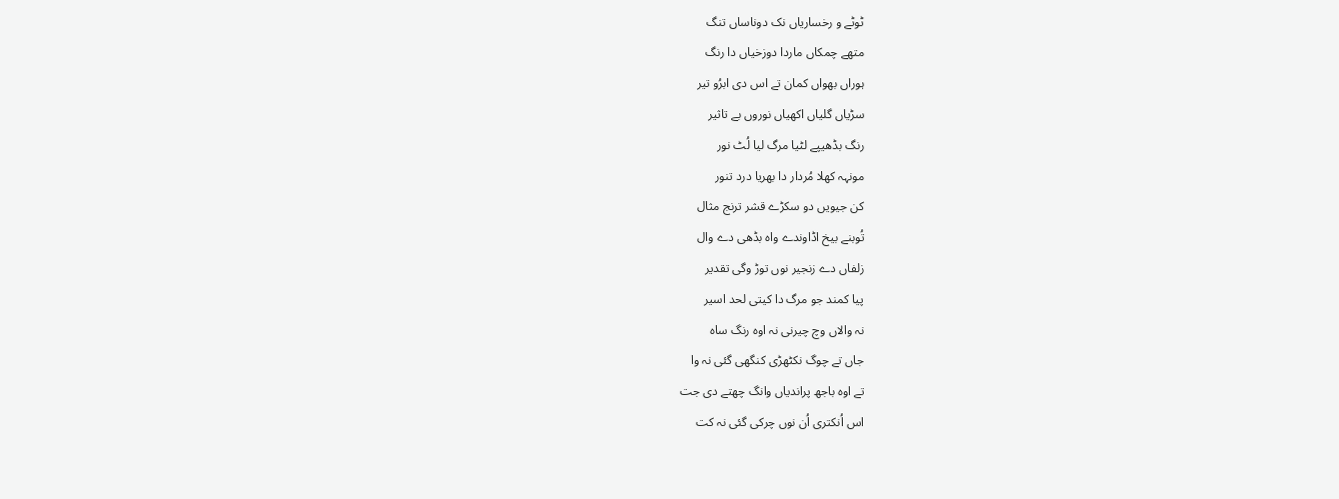ٹوٹے و رخساریاں نک دوناساں تنگ
متھے چمکاں ماردا دوزخیاں دا رنگ
ہوراں بھواں کمان تے اس دی ابرُو تیر
سڑیاں گلیاں اکھیاں نوروں بے تاثیر
رنگ بڈھیپے لٹیا مرگ لیا لُٹ نور
مونہہ کھلا مُردار دا بھریا درد تنور
کن جیویں دو سکڑے قشر ترنج مثال
تُوبنے بیخ اڈاوندے واہ بڈھی دے وال
زلفاں دے زنجیر نوں توڑ وگی تقدیر
پیا کمند جو مرگ دا کیتی لحد اسیر
نہ والاں وچ چیرنی نہ اوہ رنگ ساہ
جاں تے چوگ نکٹھڑی کنگھی گئی نہ وا
تے اوہ باجھ پراندیاں وانگ چھتے دی جت
اس اُنکتری اُن نوں چرکی گئی نہ کت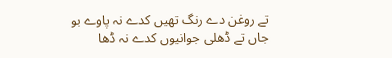تے روغن دے رنگ تھیں کدے نہ پاوے بو
جاں تے ڈھلی جوانیوں کدے نہ ڈھا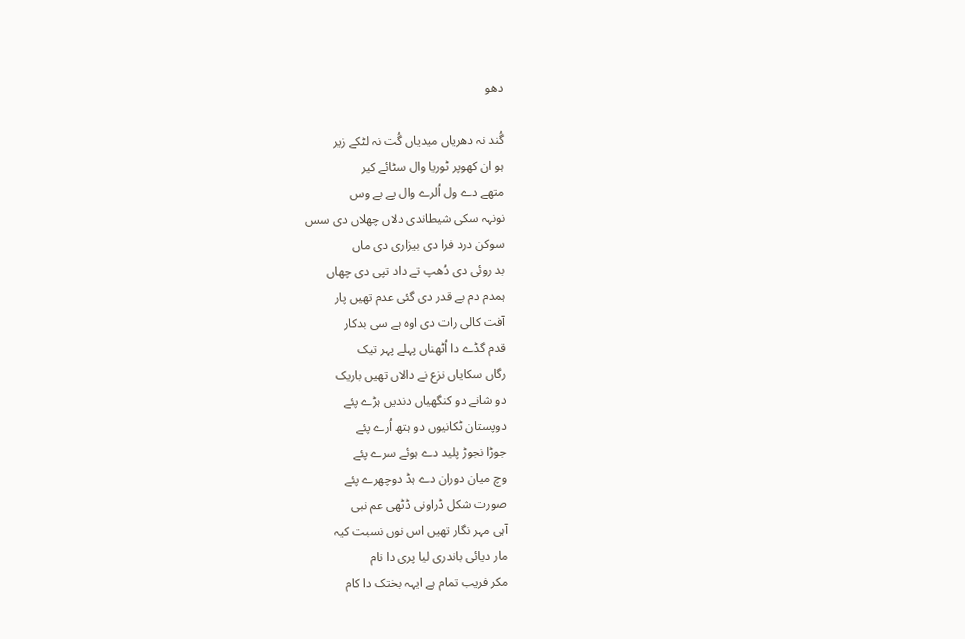دھو

گُند نہ دھریاں میدیاں گُت نہ لٹکے زیر
ہو ان کھوپر ٹوریا وال سٹائے کیر
متھے دے ول اُلرے وال پے بے وس
نونہہ سکی شیطاندی دلاں چھلاں دی سس
سوکن درد فرا دی بیزاری دی ماں
بد روئی دی دُھپ تے داد تپی دی چھاں
ہمدم دم بے قدر دی گئی عدم تھیں پار
آفت کالی رات دی اوہ ہے سی بدکار
قدم گڈے دا اُٹھناں پہلے پہر تیک
رگاں سکایاں نزع نے دالاں تھیں باریک
دو شانے دو کنگھیاں دندیں ہڑے پئے
دوپستان ٹکانیوں دو ہتھ اُرے پئے
جوڑا نجوڑ پلید دے ہوئے سرے پئے
وچ میان دوران دے ہڈ دوچھرے پئے
صورت شکل ڈراونی ڈٹھی عم نبی
آہی مہر نگار تھیں اس نوں نسبت کیہ
مار دیائی باندری لیا پری دا نام
مکر فریب تمام ہے ایہہ بختک دا کام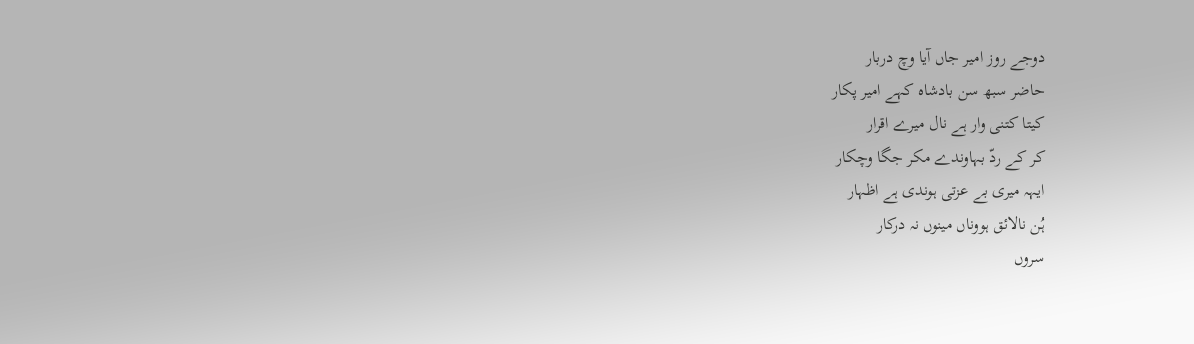دوجے روز امیر جاں آیا وچ دربار
حاضر سبھ سن بادشاہ کہے امیر پکار
کیتا کتنی وار ہے نال میرے اقرار
کر کے ردّ بہاوندے مکر جگا وچکار
ایہہ میری بے عزتی ہوندی ہے اظہار
ہُن نالائق ہووناں مینوں نہ درکار
سروں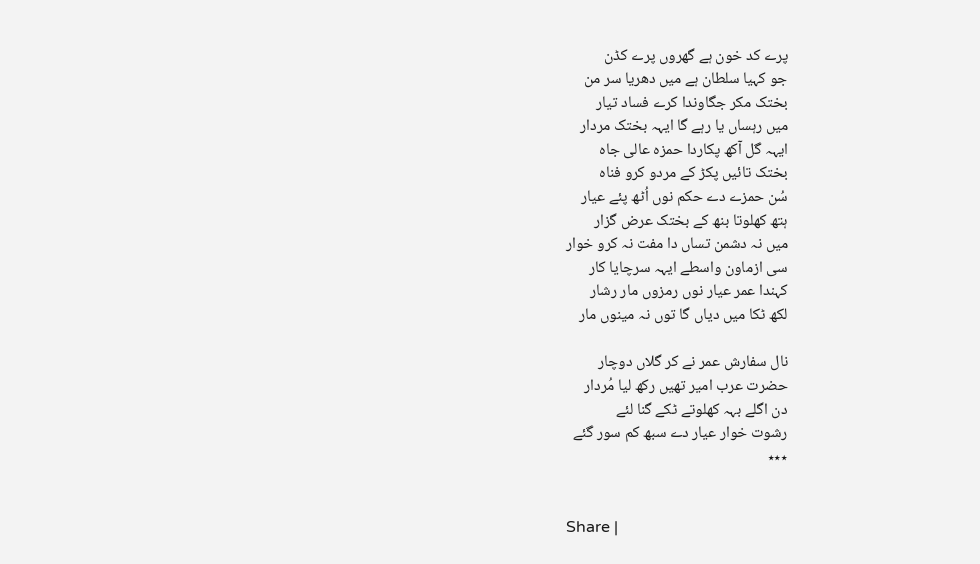پرے کد خون ہے گھروں پرے کڈن
جو کہیا سلطان ہے میں دھریا سر من
بختک مکر جگاوندا کرے فساد تیار
میں رہساں یا رہے گا ایہہ بختک مردار
ایہہ گل آکھ پکاردا حمزہ عالی جاہ
بختک تائیں پکڑ کے مردو کرو فناہ
سُن حمزے دے حکم نوں اُٹھ پئے عیار
ہتھ کھلوتا بنھ کے بختک عرض گزار
میں نہ دشمن تساں دا مفت نہ کرو خوار
سی ازماون واسطے ایہہ سرچایا کار
کہندا عمر عیار نوں رمزوں مار رشار
لکھ ٹکا میں دیاں گا توں نہ مینوں مار

نال سفارش عمر نے کر گلاں دوچار
حضرت عرب امیر تھیں رکھ لیا مُردار
دن اگلے بہہ کھلوتے ٹکے گنا لئے
رشوت خوار عیار دے سبھ کم سور گئے
٭٭٭


Share |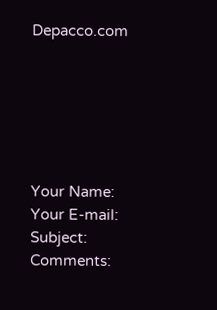Depacco.com






Your Name:
Your E-mail:
Subject:
Comments: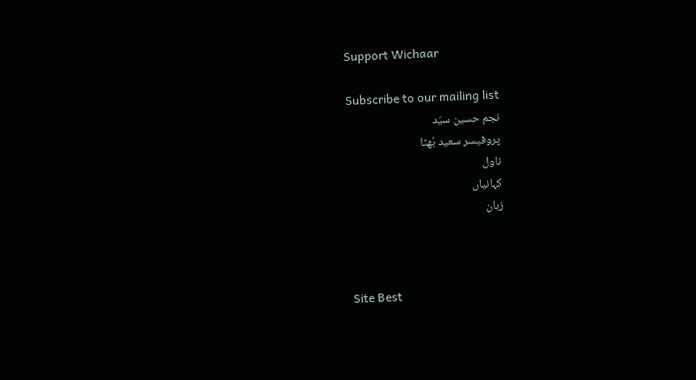Support Wichaar

Subscribe to our mailing list
نجم حسین سیّد
پروفیسر سعید بُھٹا
ناول
کہانیاں
زبان



Site Best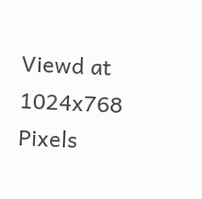Viewd at 1024x768 Pixels